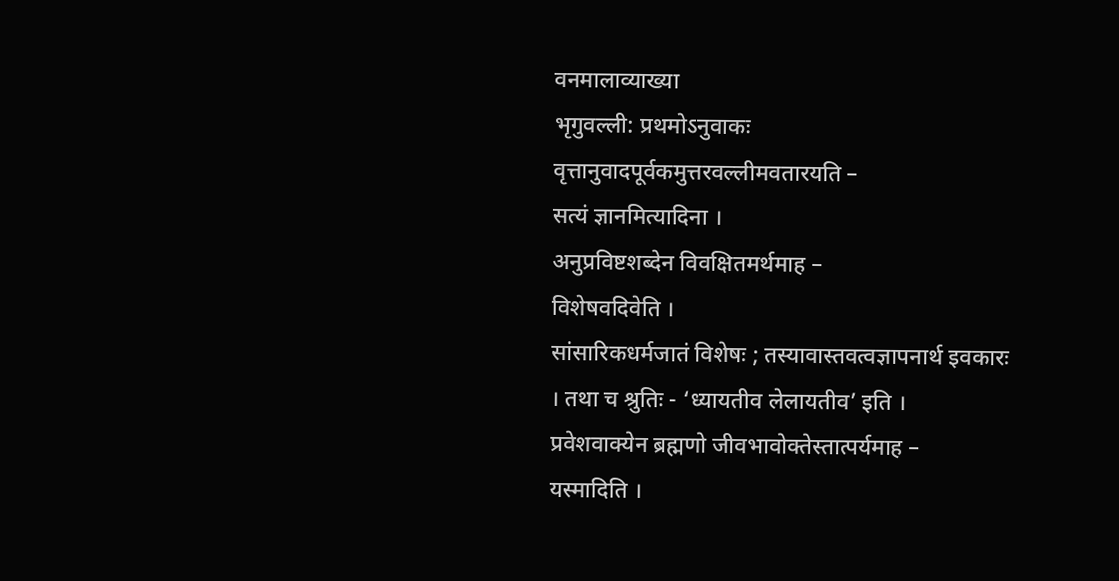वनमालाव्याख्या
भृगुवल्ली: प्रथमोऽनुवाकः
वृत्तानुवादपूर्वकमुत्तरवल्लीमवतारयति –
सत्यं ज्ञानमित्यादिना ।
अनुप्रविष्टशब्देन विवक्षितमर्थमाह –
विशेषवदिवेति ।
सांसारिकधर्मजातं विशेषः ; तस्यावास्तवत्वज्ञापनार्थ इवकारः । तथा च श्रुतिः - ‘ध्यायतीव लेलायतीव’ इति ।
प्रवेशवाक्येन ब्रह्मणो जीवभावोक्तेस्तात्पर्यमाह –
यस्मादिति ।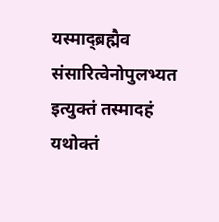यस्माद्ब्रह्मैव संसारित्वेनोपुलभ्यत इत्युक्तं तस्मादहं यथोक्तं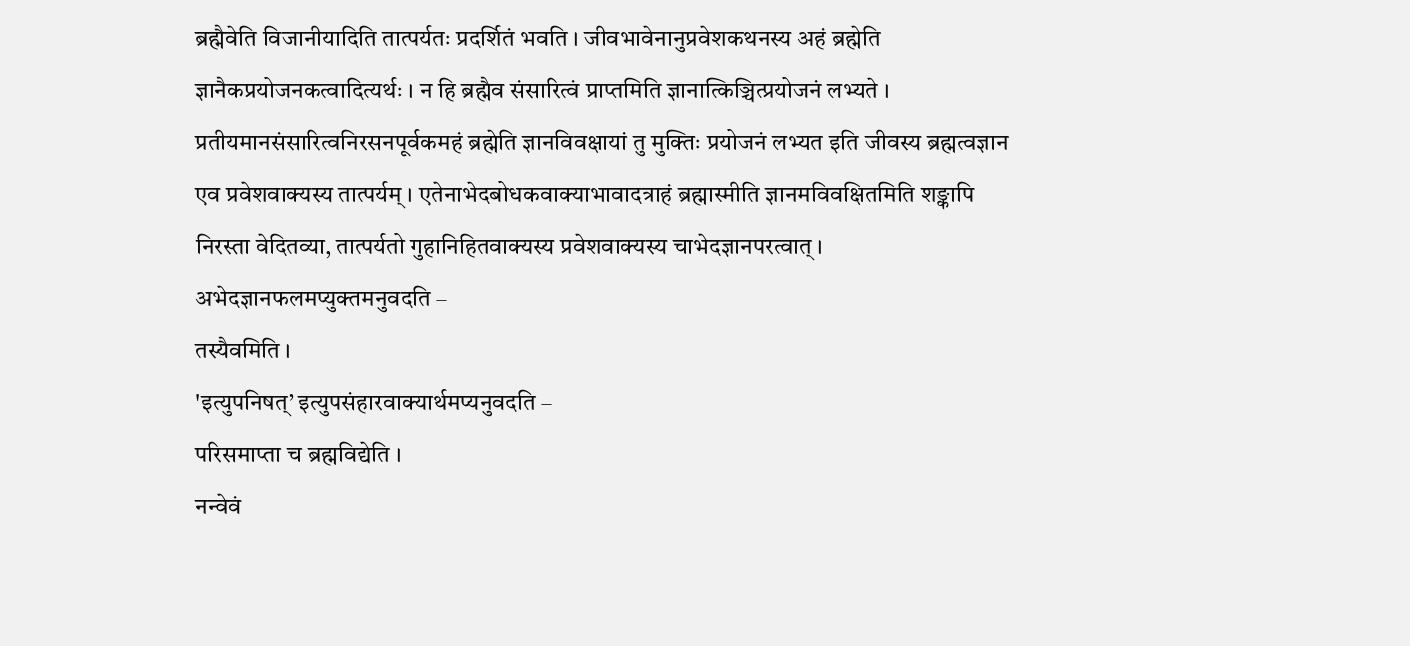ब्रह्मैवेति विजानीयादिति तात्पर्यतः प्रदर्शितं भवति । जीवभावेनानुप्रवेशकथनस्य अहं ब्रह्मेति ज्ञानैकप्रयोजनकत्वादित्यर्थः । न हि ब्रह्मैव संसारित्वं प्राप्तमिति ज्ञानात्किञ्चित्प्रयोजनं लभ्यते । प्रतीयमानसंसारित्वनिरसनपूर्वकमहं ब्रह्मेति ज्ञानविवक्षायां तु मुक्तिः प्रयोजनं लभ्यत इति जीवस्य ब्रह्मत्वज्ञान एव प्रवेशवाक्यस्य तात्पर्यम् । एतेनाभेदबोधकवाक्याभावादत्राहं ब्रह्मास्मीति ज्ञानमविवक्षितमिति शङ्कापि निरस्ता वेदितव्या, तात्पर्यतो गुहानिहितवाक्यस्य प्रवेशवाक्यस्य चाभेदज्ञानपरत्वात् ।
अभेदज्ञानफलमप्युक्तमनुवदति –
तस्यैवमिति ।
'इत्युपनिषत्’ इत्युपसंहारवाक्यार्थमप्यनुवदति –
परिसमाप्ता च ब्रह्मविद्येति ।
नन्वेवं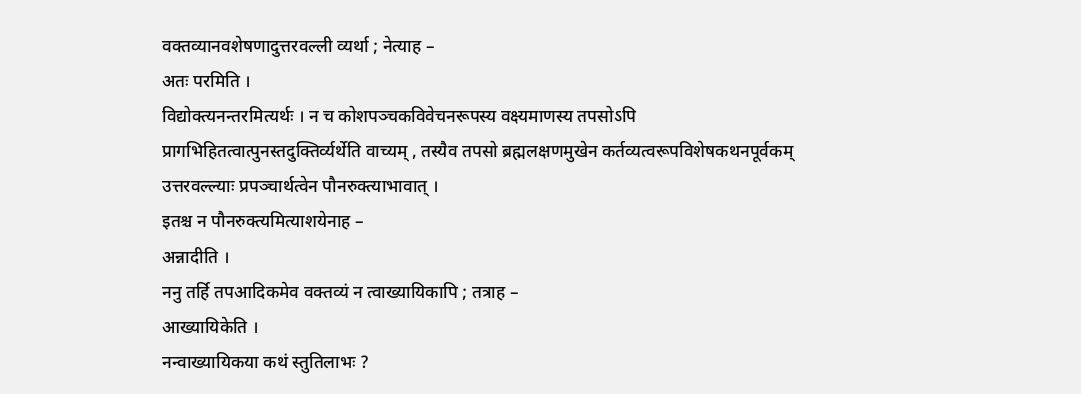वक्तव्यानवशेषणादुत्तरवल्ली व्यर्था ; नेत्याह –
अतः परमिति ।
विद्योक्त्यनन्तरमित्यर्थः । न च कोशपञ्चकविवेचनरूपस्य वक्ष्यमाणस्य तपसोऽपि प्रागभिहितत्वात्पुनस्तदुक्तिर्व्यर्थेति वाच्यम् , तस्यैव तपसो ब्रह्मलक्षणमुखेन कर्तव्यत्वरूपविशेषकथनपूर्वकम् उत्तरवल्ल्याः प्रपञ्चार्थत्वेन पौनरुक्त्याभावात् ।
इतश्च न पौनरुक्त्यमित्याशयेनाह –
अन्नादीति ।
ननु तर्हि तपआदिकमेव वक्तव्यं न त्वाख्यायिकापि ; तत्राह –
आख्यायिकेति ।
नन्वाख्यायिकया कथं स्तुतिलाभः ?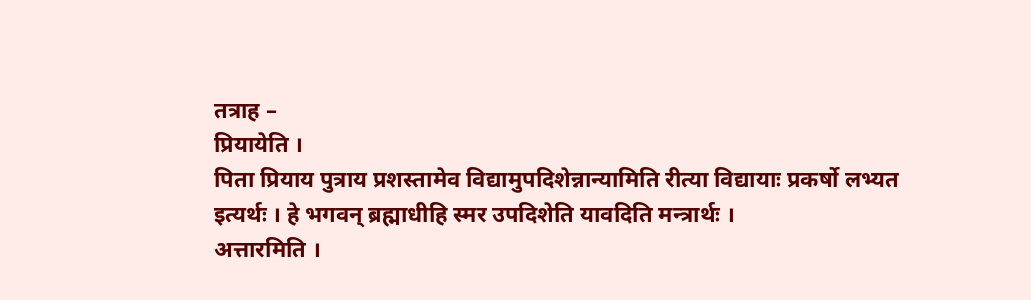तत्राह –
प्रियायेति ।
पिता प्रियाय पुत्राय प्रशस्तामेव विद्यामुपदिशेन्नान्यामिति रीत्या विद्यायाः प्रकर्षो लभ्यत इत्यर्थः । हे भगवन् ब्रह्माधीहि स्मर उपदिशेति यावदिति मन्त्रार्थः ।
अत्तारमिति ।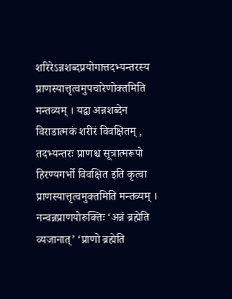शरिरेऽन्नशब्दप्रयोगात्तदभ्यन्तरस्य प्राणस्यात्तृत्वमुपचारेणोक्तमिति मन्तव्यम् । यद्वा अन्नशब्देन विराडात्मकं शरीरं विवक्षितम् , तदभ्यन्तरः प्राणश्च सूत्रात्मरूपो हिरण्यगर्भो विवक्षित इति कृत्वा प्राणस्यात्तृत्वमुक्तमिति मन्तव्यम् ।
नन्वन्नप्राणयोरुक्तिः ‘अन्नं ब्रह्मेति व्यजानात्’ ‘प्राणो ब्रह्मेति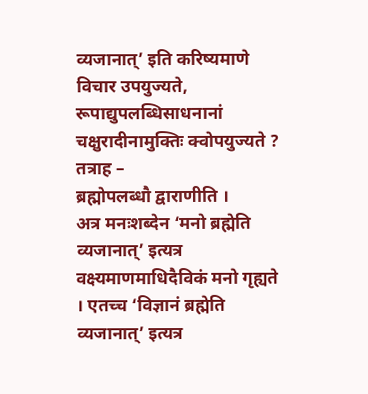व्यजानात्’ इति करिष्यमाणे विचार उपयुज्यते, रूपाद्युपलब्धिसाधनानां चक्षुरादीनामुक्तिः क्वोपयुज्यते ? तत्राह –
ब्रह्मोपलब्धौ द्वाराणीति ।
अत्र मनःशब्देन ‘मनो ब्रह्मेति व्यजानात्’ इत्यत्र वक्ष्यमाणमाधिदैविकं मनो गृह्यते । एतच्च ‘विज्ञानं ब्रह्मेति व्यजानात्’ इत्यत्र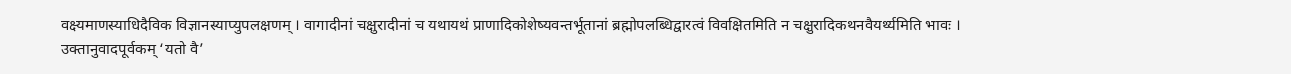वक्ष्यमाणस्याधिदैविक विज्ञानस्याप्युपलक्षणम् । वागादीनां चक्षुरादीनां च यथायथं प्राणादिकोशेष्यवन्तर्भूतानां ब्रह्मोपलब्धिद्वारत्वं विवक्षितमिति न चक्षुरादिकथनवैयर्थ्यमिति भावः ।
उक्तानुवादपूर्वकम् ‘यतो वै’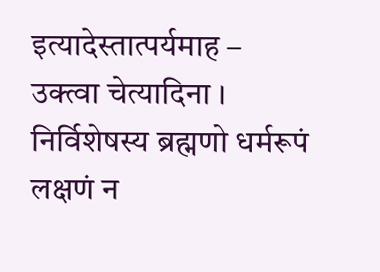इत्यादेस्तात्पर्यमाह –
उक्त्वा चेत्यादिना ।
निर्विशेषस्य ब्रह्मणो धर्मरूपं लक्षणं न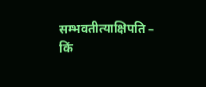सम्भवतीत्याक्षिपति –
किं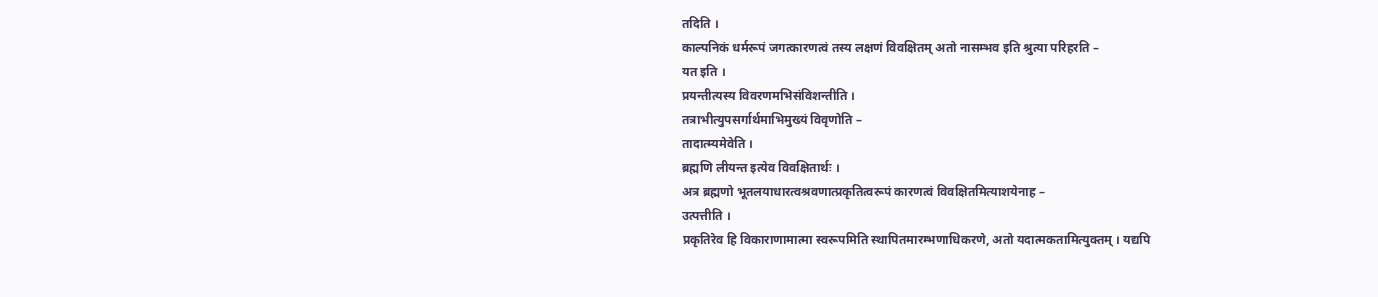तदिति ।
काल्पनिकं धर्मरूपं जगत्कारणत्वं तस्य लक्षणं विवक्षितम् अतो नासम्भव इति श्रुत्या परिहरति –
यत इति ।
प्रयन्तीत्यस्य विवरणमभिसंविशन्तीति ।
तत्राभीत्युपसर्गार्थमाभिमुख्यं विवृणोति –
तादात्म्यमेवेति ।
ब्रह्मणि लीयन्त इत्येव विवक्षितार्थः ।
अत्र ब्रह्मणो भूतलयाधारत्वश्रवणात्प्रकृतित्वरूपं कारणत्वं विवक्षितमित्याशयेनाह –
उत्पत्तीति ।
प्रकृतिरेव हि विकाराणामात्मा स्वरूपमिति स्थापितमारम्भणाधिकरणे, अतो यदात्मकतामित्युक्तम् । यद्यपि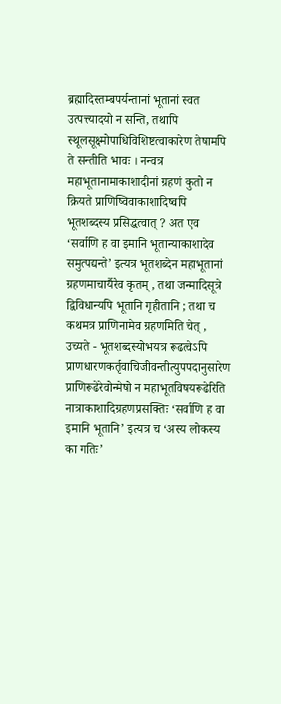ब्रह्मादिस्तम्बपर्यन्तानां भूतानां स्वत उत्पत्त्यादयो न सन्ति, तथापि स्थूलसूक्ष्मोपाधिविशिष्टत्वाकारेण तेषामपि ते सन्तीति भावः । नन्वत्र महाभूतानामाकाशादीनां ग्रहणं कुतो न क्रियते प्राणिष्विवाकाशादिष्वपि भूतशब्दस्य प्रसिद्धत्वात् ? अत एव ‘सर्वाणि ह वा इमानि भूतान्याकाशादेव समुत्पद्यन्ते’ इत्यत्र भूतशब्देन महाभूतानां ग्रहणमाचार्यैरेव कृतम् , तथा जन्मादिसूत्रे द्विविधान्यपि भूतानि गृहीतानि ; तथा च कथमत्र प्राणिनामेव ग्रहणमिति चेत् , उच्यते - भूतशब्दस्योभयत्र रूढत्वेऽपि प्राणधारणकर्तृवाचिजीवन्तीत्युपपदानुसारेण प्राणिरूढेरेवोन्मेषो न महाभूतविषयरूढेरिति नात्राकाशादिग्रहणप्रसक्तिः ‘सर्वाणि ह वा इमानि भूतानि’ इत्यत्र च ‘अस्य लोकस्य का गतिः’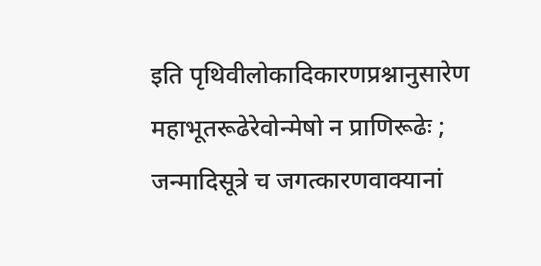इति पृथिवीलोकादिकारणप्रश्नानुसारेण महाभूतरूढेरेवोन्मेषो न प्राणिरूढेः ; जन्मादिसूत्रे च जगत्कारणवाक्यानां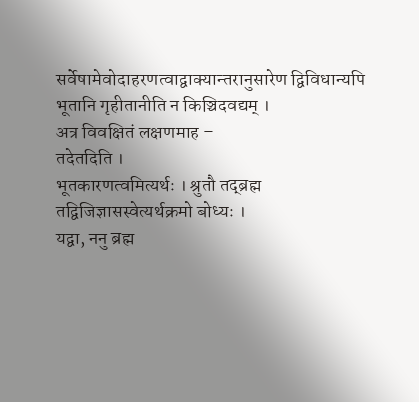सर्वेषामेवोदाहरणत्वाद्वाक्यान्तरानुसारेण द्विविधान्यपि भूतानि गृहीतानीति न किञ्चिदवद्यम् ।
अत्र विवक्षितं लक्षणमाह –
तदेतदिति ।
भूतकारणत्वमित्यर्थः । श्रुतौ तद्ब्रह्म तद्विजिज्ञासस्वेत्यर्थक्रमो बोध्यः ।
यद्वा, ननु ब्रह्म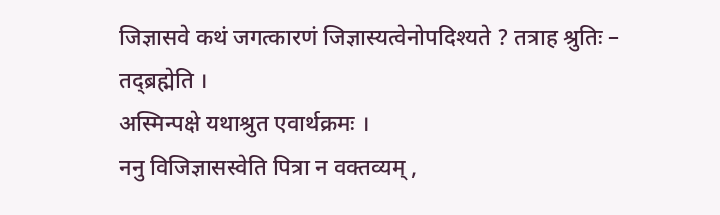जिज्ञासवे कथं जगत्कारणं जिज्ञास्यत्वेनोपदिश्यते ? तत्राह श्रुतिः –
तद्ब्रह्मेति ।
अस्मिन्पक्षे यथाश्रुत एवार्थक्रमः ।
ननु विजिज्ञासस्वेति पित्रा न वक्तव्यम् ,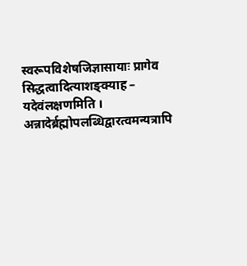स्वरूपविशेषजिज्ञासायाः प्रागेव सिद्धत्वादित्याशङ्क्याह –
यदेवंलक्षणमिति ।
अन्नादेर्ब्रह्मोपलब्धिद्वारत्वमन्यत्रापि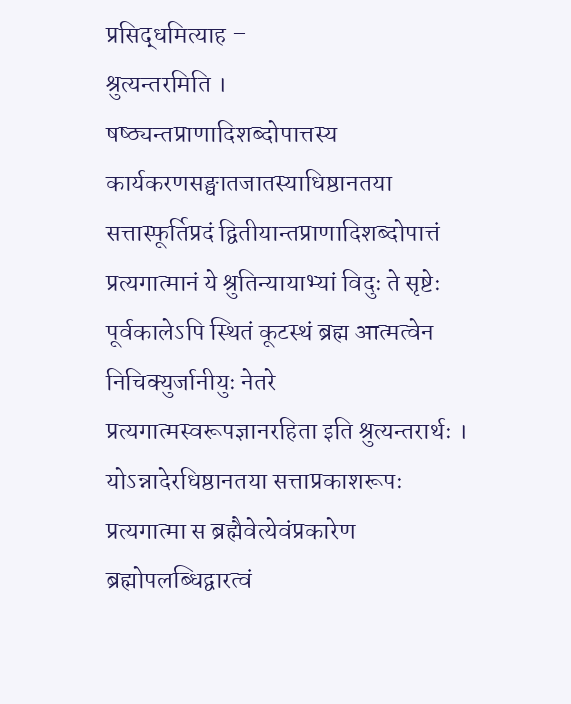प्रसिद्धमित्याह –
श्रुत्यन्तरमिति ।
षष्ठ्यन्तप्राणादिशब्दोपात्तस्य कार्यकरणसङ्घातजातस्याधिष्ठानतया सत्तास्फूर्तिप्रदं द्वितीयान्तप्राणादिशब्दोपात्तं प्रत्यगात्मानं ये श्रुतिन्यायाभ्यां विदुः ते सृष्टेः पूर्वकालेऽपि स्थितं कूटस्थं ब्रह्म आत्मत्वेन निचिक्युर्जानीयुः नेतरे प्रत्यगात्मस्वरूपज्ञानरहिता इति श्रुत्यन्तरार्थः । योऽन्नादेरधिष्ठानतया सत्ताप्रकाशरूपः प्रत्यगात्मा स ब्रह्मैवेत्येवंप्रकारेण ब्रह्मोपलब्धिद्वारत्वं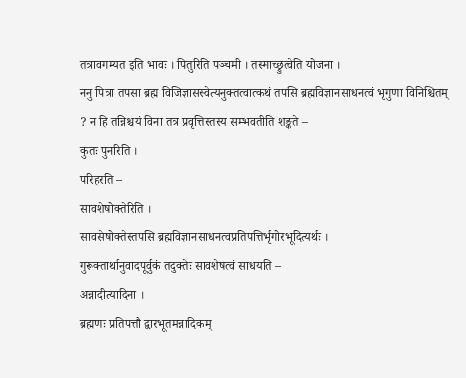तत्रावगम्यत इति भावः । पितुरिति पञ्चमी । तस्माच्छ्रुत्वेति योजना ।
ननु पित्रा तपसा ब्रह्म विजिज्ञासस्वेत्यनुक्तत्वात्कथं तपसि ब्रह्मविज्ञानसाधनत्वं भृगुणा विनिश्चितम् ? न हि तन्निश्चयं विना तत्र प्रवृत्तिस्तस्य सम्भवतीति शङ्कते –
कुतः पुनरिति ।
परिहरति –
सावशेषोक्तेरिति ।
सावसेषोक्तेस्तपसि ब्रह्मविज्ञानसाधनत्वप्रतिपत्तिर्भृगोरभूदित्यर्थः ।
गुरूक्तार्थानुवादपूर्वुकं तदुक्तेः सावशेषत्वं साधयति –
अन्नादीत्यादिना ।
ब्रह्मणः प्रतिपत्तौ द्वारभूतमन्नादिकम्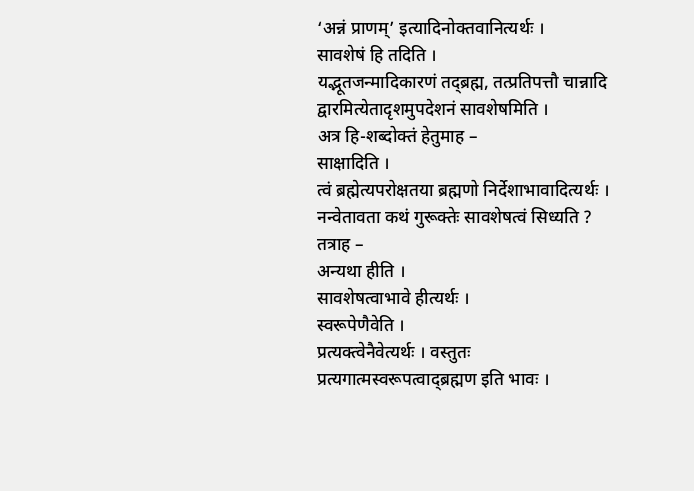‘अन्नं प्राणम्’ इत्यादिनोक्तवानित्यर्थः ।
सावशेषं हि तदिति ।
यद्भूतजन्मादिकारणं तद्ब्रह्म, तत्प्रतिपत्तौ चान्नादि द्वारमित्येतादृशमुपदेशनं सावशेषमिति ।
अत्र हि-शब्दोक्तं हेतुमाह –
साक्षादिति ।
त्वं ब्रह्मेत्यपरोक्षतया ब्रह्मणो निर्देशाभावादित्यर्थः ।
नन्वेतावता कथं गुरूक्तेः सावशेषत्वं सिध्यति ? तत्राह –
अन्यथा हीति ।
सावशेषत्वाभावे हीत्यर्थः ।
स्वरूपेणैवेति ।
प्रत्यक्त्वेनैवेत्यर्थः । वस्तुतः प्रत्यगात्मस्वरूपत्वाद्ब्रह्मण इति भावः ।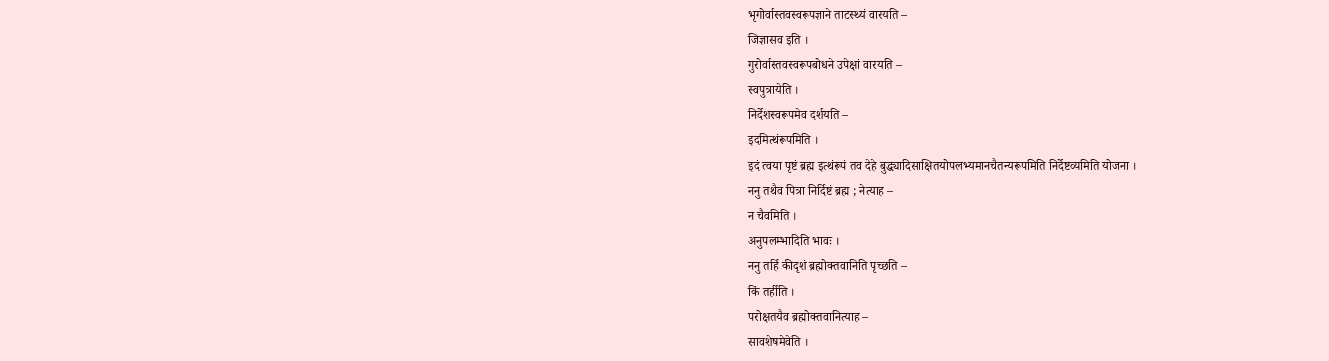भृगोर्वास्तवस्वरूपज्ञाने ताटस्थ्यं वारयति –
जिज्ञासव इति ।
गुरोर्वास्तवस्वरूपबोधने उपेक्षां वारयति –
स्वपुत्रायेति ।
निर्देशस्वरूपमेव दर्शयति –
इदमित्थंरूपमिति ।
इदं त्वया पृष्टं ब्रह्म इत्थंरूपं तव देहे बुद्ध्यादिसाक्षितयोपलभ्यमानचैतन्यरूपमिति निर्देष्टव्यमिति योजना ।
ननु तथैव पित्रा निर्दिष्टं ब्रह्म ; नेत्याह –
न चैवमिति ।
अनुपलम्भादिति भावः ।
ननु तर्हि कीदृशं ब्रह्मोक्तवानिति पृच्छति –
किं तर्हीति ।
परोक्षतयैव ब्रह्मोक्तवानित्याह –
सावशेषमेवेति ।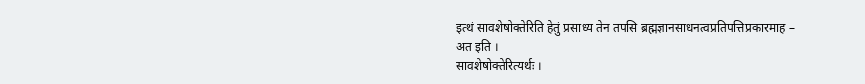इत्थं सावशेषोक्तेरिति हेतुं प्रसाध्य तेन तपसि ब्रह्मज्ञानसाधनत्वप्रतिपत्तिप्रकारमाह –
अत इति ।
सावशेषोक्तेरित्यर्थः ।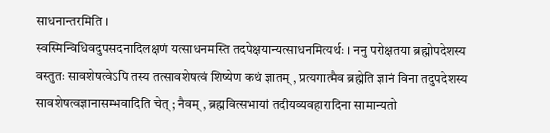साधनान्तरमिति ।
स्वस्मिन्विधिवदुपसदनादिलक्षणं यत्साधनमस्ति तदपेक्षयान्यत्साधनमित्यर्थः । ननु परोक्षतया ब्रह्मोपदेशस्य वस्तुतः सावशेषत्वेऽपि तस्य तत्सावशेषत्वं शिष्येण कथं ज्ञातम् , प्रत्यगात्मैव ब्रह्मेति ज्ञानं विना तदुपदेशस्य सावशेषत्वज्ञानासम्भवादिति चेत् ; नैवम् , ब्रह्मवित्सभायां तदीयव्यवहारादिना सामान्यतो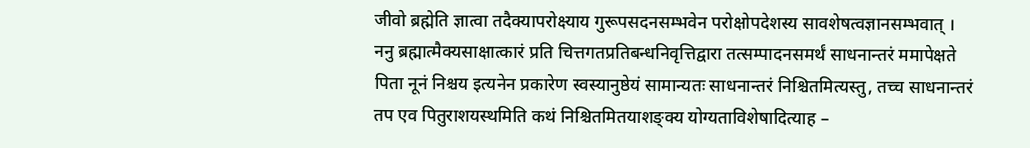जीवो ब्रह्मेति ज्ञात्वा तदैक्यापरोक्ष्याय गुरूपसदनसम्भवेन परोक्षोपदेशस्य सावशेषत्वज्ञानसम्भवात् ।
ननु ब्रह्मात्मैक्यसाक्षात्कारं प्रति चित्तगतप्रतिबन्धनिवृत्तिद्वारा तत्सम्पादनसमर्थं साधनान्तरं ममापेक्षते पिता नूनं निश्चय इत्यनेन प्रकारेण स्वस्यानुष्ठेयं सामान्यतः साधनान्तरं निश्चितमित्यस्तु, तच्च साधनान्तरं तप एव पितुराशयस्थमिति कथं निश्चितमितयाशङ्क्य योग्यताविशेषादित्याह –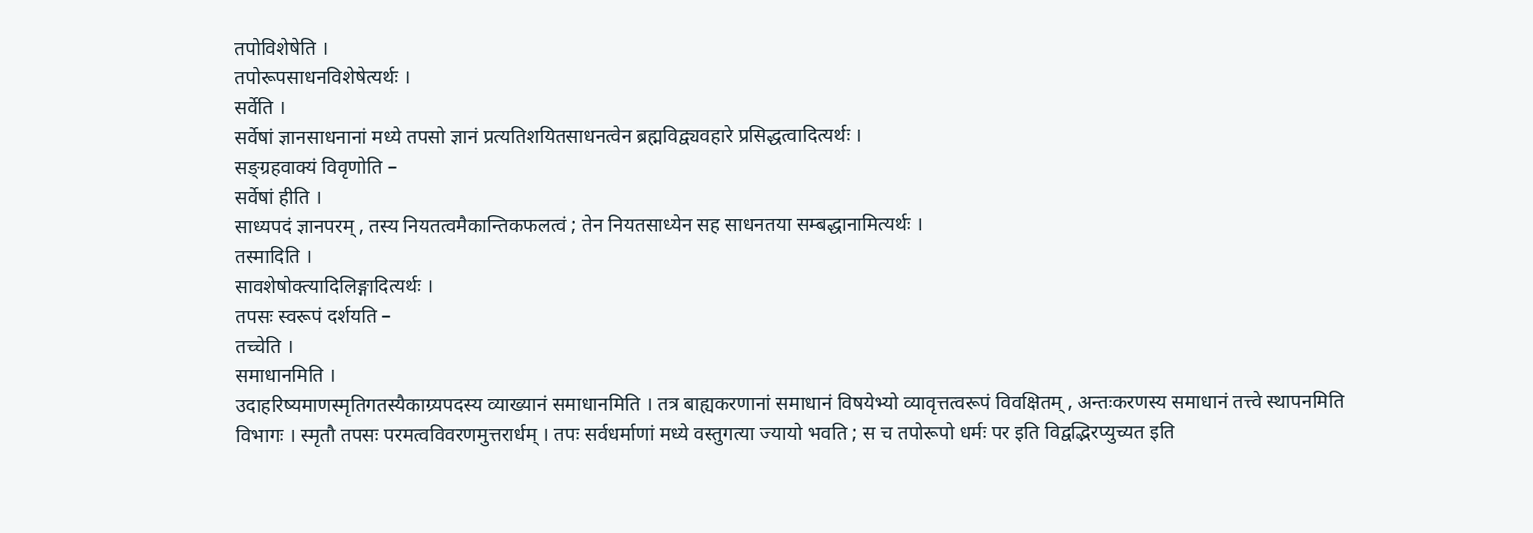तपोविशेषेति ।
तपोरूपसाधनविशेषेत्यर्थः ।
सर्वेति ।
सर्वेषां ज्ञानसाधनानां मध्ये तपसो ज्ञानं प्रत्यतिशयितसाधनत्वेन ब्रह्मविद्व्यवहारे प्रसिद्धत्वादित्यर्थः ।
सङ्ग्रहवाक्यं विवृणोति –
सर्वेषां हीति ।
साध्यपदं ज्ञानपरम् , तस्य नियतत्वमैकान्तिकफलत्वं ; तेन नियतसाध्येन सह साधनतया सम्बद्धानामित्यर्थः ।
तस्मादिति ।
सावशेषोक्त्यादिलिङ्गादित्यर्थः ।
तपसः स्वरूपं दर्शयति –
तच्चेति ।
समाधानमिति ।
उदाहरिष्यमाणस्मृतिगतस्यैकाग्र्यपदस्य व्याख्यानं समाधानमिति । तत्र बाह्यकरणानां समाधानं विषयेभ्यो व्यावृत्तत्वरूपं विवक्षितम् , अन्तःकरणस्य समाधानं तत्त्वे स्थापनमिति विभागः । स्मृतौ तपसः परमत्वविवरणमुत्तरार्धम् । तपः सर्वधर्माणां मध्ये वस्तुगत्या ज्यायो भवति ; स च तपोरूपो धर्मः पर इति विद्वद्भिरप्युच्यत इति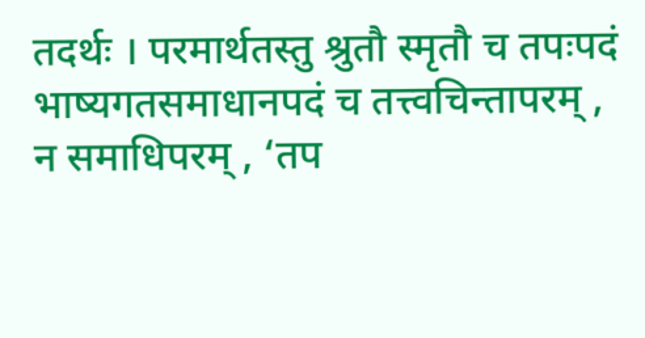तदर्थः । परमार्थतस्तु श्रुतौ स्मृतौ च तपःपदं भाष्यगतसमाधानपदं च तत्त्वचिन्तापरम् , न समाधिपरम् , ‘तप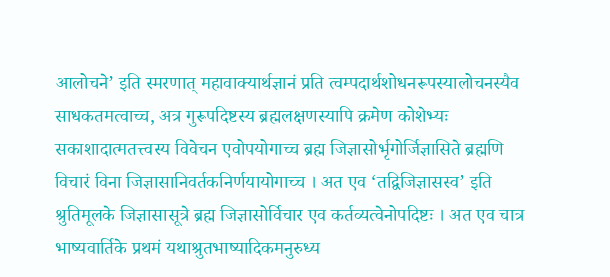आलोचने’ इति स्मरणात् महावाक्यार्थज्ञानं प्रति त्वम्पदार्थशोधनरूपस्यालोचनस्यैव साधकतमत्वाच्च, अत्र गुरूपदिष्टस्य ब्रह्मलक्षणस्यापि क्रमेण कोशेभ्यः सकाशादात्मतत्त्वस्य विवेचन एवोपयोगाच्च ब्रह्म जिज्ञासोर्भृगोर्जिज्ञासिते ब्रह्मणि विचारं विना जिज्ञासानिवर्तकनिर्णयायोगाच्च । अत एव ‘तद्विजिज्ञासस्व’ इति श्रुतिमूलके जिज्ञासासूत्रे ब्रह्म जिज्ञासोर्विचार एव कर्तव्यत्वेनोपदिष्टः । अत एव चात्र भाष्यवार्तिके प्रथमं यथाश्रुतभाष्यादिकमनुरुध्य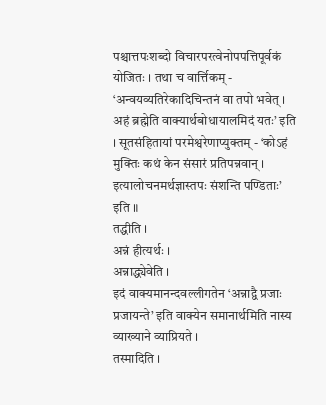पश्चात्तपःशब्दो विचारपरत्वेनोपपत्तिपूर्वकं योजितः । तथा च वार्त्तिकम् - ‘अन्वयव्यतिरेकादिचिन्तनं वा तपो भवेत् । अहं ब्रह्मेति वाक्यार्थबोधायालमिदं यतः’ इति । सूतसंहितायां परमेश्वरेणाप्युक्तम् - ‘कोऽहं मुक्तिः कथं केन संसारं प्रतिपन्नवान् । इत्यालोचनमर्थज्ञास्तपः संशन्ति पण्डिताः’ इति ॥
तद्धीति ।
अन्नं हीत्यर्थः ।
अन्नाद्ध्येवेति ।
इदं वाक्यमानन्दवल्लीगतेन ‘अन्नाद्वै प्रजाः प्रजायन्ते’ इति वाक्येन समानार्थमिति नास्य व्याख्याने व्याप्रियते ।
तस्मादिति ।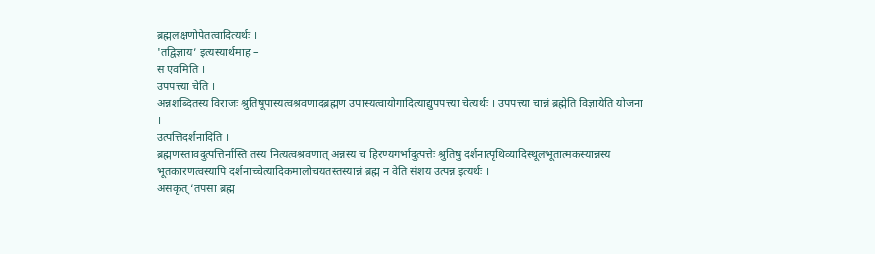ब्रह्मलक्षणोपेतत्वादित्यर्थः ।
'तद्विज्ञाय’ इत्यस्यार्थमाह –
स एवमिति ।
उपपत्त्या चेति ।
अन्नशब्दितस्य विराजः श्रुतिषूपास्यत्वश्रवणादब्रह्मण उपास्यत्वायोगादित्याद्युपपत्त्या चेत्यर्थः । उपपत्त्या चान्नं ब्रह्मेति विज्ञायेति योजना ।
उत्पत्तिदर्शनादिति ।
ब्रह्मणस्तावदुत्पत्तिर्नास्ति तस्य नित्यत्वश्रवणात् अन्नस्य च हिरण्यगर्भादुत्पत्तेः श्रुतिषु दर्शनात्पृथिव्यादिस्थूलभूतात्मकस्यान्नस्य भूतकारणत्वस्यापि दर्शनाच्चेत्यादिकमालोचयतस्तस्यान्नं ब्रह्म न वेति संशय उत्पन्न इत्यर्थः ।
असकृत् ‘तपसा ब्रह्म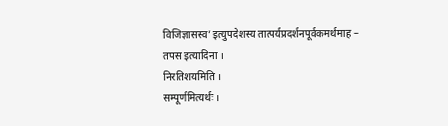विजिज्ञासस्व’ इत्युपदेशस्य तात्पर्यप्रदर्शनपूर्वकमर्थमाह –
तपस इत्यादिना ।
निरतिशयमिति ।
सम्पूर्णमित्यर्थः ।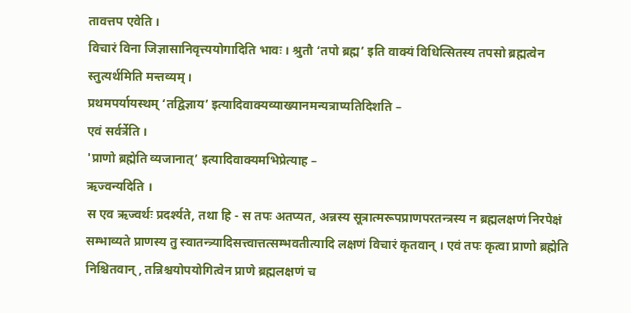तावत्तप एवेति ।
विचारं विना जिज्ञासानिवृत्त्ययोगादिति भावः । श्रुतौ ‘तपो ब्रह्म’ इति वाक्यं विधित्सितस्य तपसो ब्रह्मत्वेन स्तुत्यर्थमिति मन्तव्यम् ।
प्रथमपर्यायस्थम् ‘तद्विज्ञाय’ इत्यादिवाक्यव्याख्यानमन्यत्राप्यतिदिशति –
एवं सर्वर्त्रेति ।
'प्राणो ब्रह्मेति व्यजानात्’ इत्यादिवाक्यमभिप्रेत्याह –
ऋज्वन्यदिति ।
स एव ऋज्वर्थः प्रदर्श्यते, तथा हि - स तपः अतप्यत, अन्नस्य सूत्रात्मरूपप्राणपरतन्त्रस्य न ब्रह्मलक्षणं निरपेक्षं सम्भाव्यते प्राणस्य तु स्वातन्त्र्यादिसत्त्वात्तत्सम्भवतीत्यादि लक्षणं विचारं कृतवान् । एवं तपः कृत्वा प्राणो ब्रह्मेति निश्चितवान् , तन्निश्चयोपयोगित्वेन प्राणे ब्रह्मलक्षणं च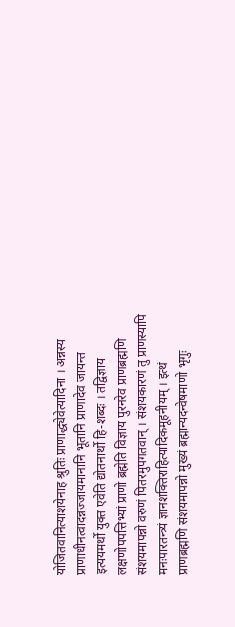योजितवानित्याशयेनाह श्रुतिः प्राणाद्ध्येवेत्यादिना । अन्नस्य प्राणाधीनत्वादन्नज्जायमानानि भूतानि प्राणादेव जायन्त इत्ययमर्थो युक्त एवेति द्योतनार्थो हि-शब्दः । तद्विज्ञाय लक्षणोपपत्तिभ्यां प्राणो ब्रह्मेति विज्ञाय पुरनरेव प्राणब्रह्मणि संशयमापन्नो वरुणं पितरमुपगतवान् । संशयकारणं तु प्राणस्यापि मनःपारतन्त्र्यं ज्ञानशक्तिराहित्यादिकमूहनीयम् । इत्थं प्राणब्रह्मणि संशयमापन्नो मुख्यं ब्रह्मान्यदन्वेषमाणो भृगुः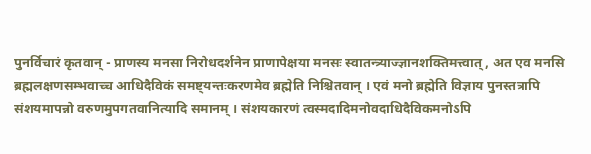पुनर्विचारं कृतवान् - प्राणस्य मनसा निरोधदर्शनेन प्राणापेक्षया मनसः स्वातन्त्र्याज्ज्ञानशक्तिमत्त्वात् , अत एव मनसि ब्रह्मलक्षणसम्भवाच्च आधिदैविकं समष्ट्यन्तःकरणमेव ब्रह्मेति निश्चितवान् । एवं मनो ब्रह्मेति विज्ञाय पुनस्तत्रापि संशयमापन्नो वरुणमुपगतवानित्यादि समानम् । संशयकारणं त्वस्मदादिमनोवदाधिदैविकमनोऽपि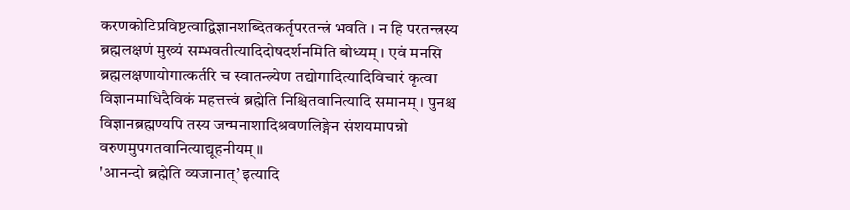करणकोटिप्रविष्टत्वाद्विज्ञानशब्दितकर्तृपरतन्त्रं भवति । न हि परतन्त्रस्य ब्रह्मलक्षणं मुख्यं सम्भवतीत्यादिदोषदर्शनमिति बोध्यम् । एवं मनसि ब्रह्मलक्षणायोगात्कर्तरि च स्वातन्त्र्येण तद्योगादित्यादिविचारं कृत्वा विज्ञानमाधिदैविकं महत्तत्त्वं ब्रह्मेति निश्चितवानित्यादि समानम् । पुनश्च विज्ञानब्रह्मण्यपि तस्य जन्मनाशादिश्रवणलिङ्गेन संशयमापन्नो वरुणमुपगतवानित्याद्यूहनीयम् ॥
'आनन्दो ब्रह्मेति व्यजानात्’ इत्यादि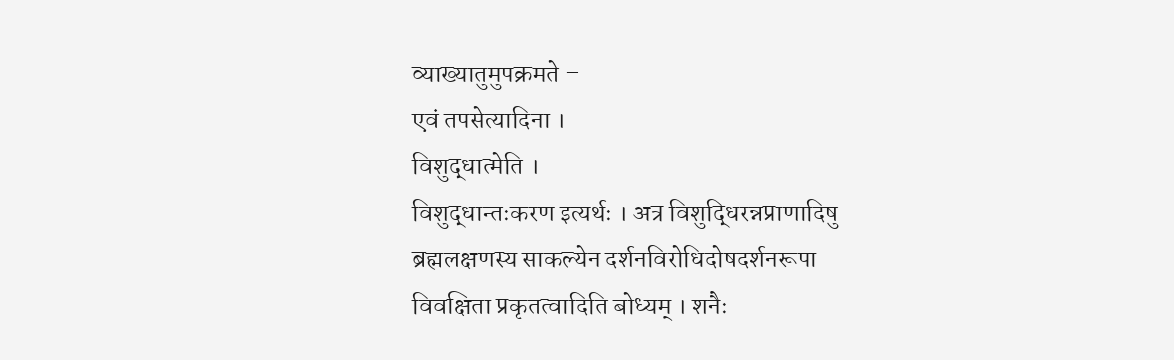व्याख्यातुमुपक्रमते –
एवं तपसेत्यादिना ।
विशुद्धात्मेति ।
विशुद्धान्तःकरण इत्यर्थः । अत्र विशुद्धिरन्नप्राणादिषु ब्रह्मलक्षणस्य साकल्येन दर्शनविरोधिदोषदर्शनरूपा विवक्षिता प्रकृतत्वादिति बोध्यम् । शनैः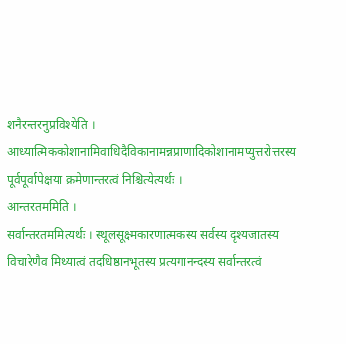शनैरन्तरनुप्रविश्येति । आध्यात्मिककोशानामिवाधिदैविकानामन्नप्राणादिकोशानामप्युत्तरोत्तरस्य पूर्वपूर्वापेक्षया क्रमेणान्तरत्वं निश्चित्येत्यर्थः ।
आन्तरतममिति ।
सर्वान्तरतममित्यर्थः । स्थूलसूक्ष्मकारणात्मकस्य सर्वस्य दृश्यजातस्य विचारेणैव मिथ्यात्वं तदधिष्ठानभूतस्य प्रत्यगानन्दस्य सर्वान्तरत्वं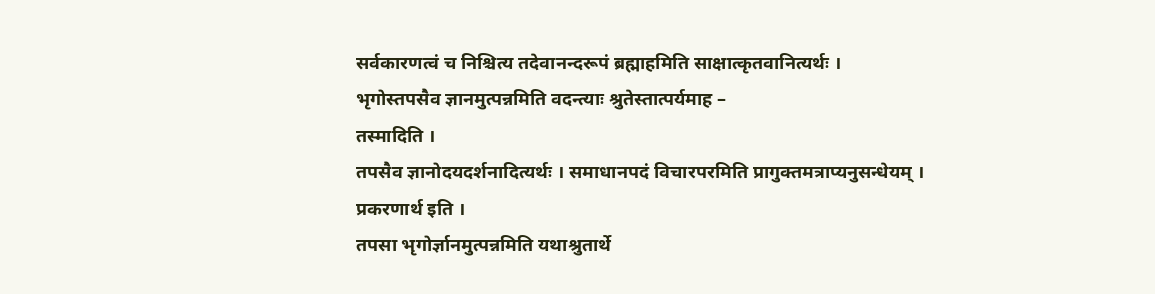सर्वकारणत्वं च निश्चित्य तदेवानन्दरूपं ब्रह्माहमिति साक्षात्कृतवानित्यर्थः ।
भृगोस्तपसैव ज्ञानमुत्पन्नमिति वदन्त्याः श्रुतेस्तात्पर्यमाह –
तस्मादिति ।
तपसैव ज्ञानोदयदर्शनादित्यर्थः । समाधानपदं विचारपरमिति प्रागुक्तमत्राप्यनुसन्धेयम् ।
प्रकरणार्थ इति ।
तपसा भृगोर्ज्ञानमुत्पन्नमिति यथाश्रुतार्थे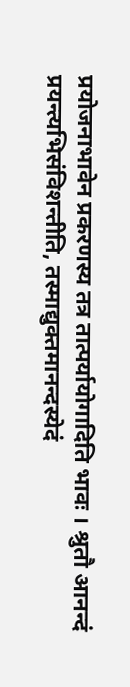प्रयोजनाभावेन प्रकरणस्य तत्र तात्पर्यायोगादिति भावः । श्रुतौ आनन्दं प्रयन्त्यभिसंविशन्तीति, तस्माद्युक्तमानन्दस्येदं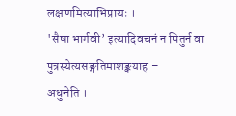लक्षणमित्याभिप्रायः ।
'सैषा भार्गवी’ इत्यादिवचनं न पितुर्न वा पुत्रस्येत्यसङ्गतिमाशङ्क्याह –
अधुनेति ।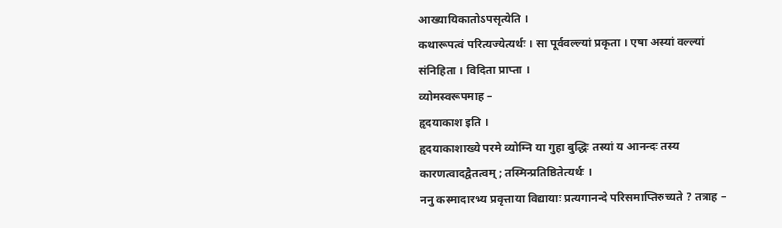आख्यायिकातोऽपसृत्येति ।
कथारूपत्वं परित्यज्येत्यर्थः । सा पूर्ववल्ल्यां प्रकृता । एषा अस्यां वल्ल्यां संनिहिता । विदिता प्राप्ता ।
व्योमस्वरूपमाह –
हृदयाकाश इति ।
हृदयाकाशाख्ये परमे व्योम्नि या गुहा बुद्धिः तस्यां य आनन्दः तस्य कारणत्वादद्वैतत्वम् ; तस्मिन्प्रतिष्ठितेत्यर्थः ।
ननु कस्मादारभ्य प्रवृत्ताया विद्यायाः प्रत्यगानन्दे परिसमाप्तिरुच्यते ? तत्राह –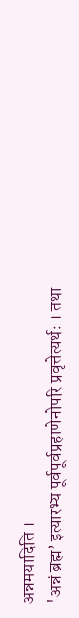अन्नमयादिति ।
'अन्नं ब्रह्म’ इत्यारभ्य पूर्वपूर्वप्रहाणेनोपरि प्रवृत्तेत्यर्थः । तथा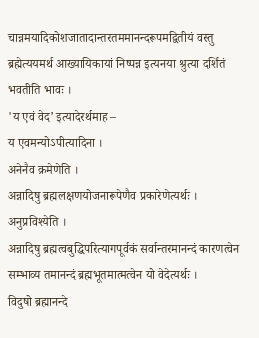चान्नमयादिकोशजातादान्तरतममानन्दरूपमद्वितीयं वस्तु ब्रह्मेत्ययमर्थ आख्यायिकायां निष्पन्न इत्यनया श्रुत्या दर्शितं भवतीति भावः ।
'य एवं वेद’ इत्यादेरर्थमाह –
य एवमन्योऽपीत्यादिना ।
अनेनैव क्रमेणेति ।
अन्नादिषु ब्रह्मलक्षणयोजनारूपेणैव प्रकारेणेत्यर्थः ।
अनुप्रविश्येति ।
अन्नादिषु ब्रह्मत्वबुद्धिपरित्यागपूर्वकं सर्वान्तरमानन्दं कारणत्वेन सम्भाव्य तमानन्दं ब्रह्मभूतमात्मत्वेन यो वेदेत्यर्थः ।
विदुषो ब्रह्मानन्दे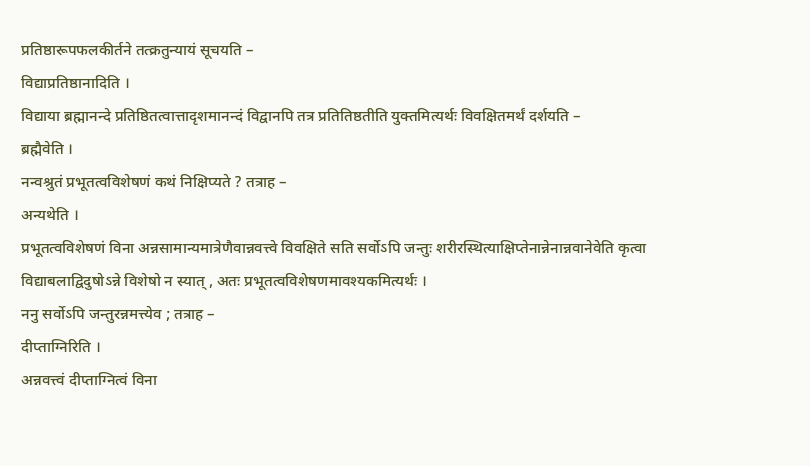प्रतिष्ठारूपफलकीर्तने तत्क्रतुन्यायं सूचयति –
विद्याप्रतिष्ठानादिति ।
विद्याया ब्रह्मानन्दे प्रतिष्ठितत्वात्तादृशमानन्दं विद्वानपि तत्र प्रतितिष्ठतीति युक्तमित्यर्थः विवक्षितमर्थं दर्शयति –
ब्रह्मैवेति ।
नन्वश्रुतं प्रभूतत्वविशेषणं कथं निक्षिप्यते ? तत्राह –
अन्यथेति ।
प्रभूतत्वविशेषणं विना अन्नसामान्यमात्रेणैवान्नवत्त्वे विवक्षिते सति सर्वोऽपि जन्तुः शरीरस्थित्याक्षिप्तेनान्नेनान्नवानेवेति कृत्वा विद्याबलाद्विदुषोऽन्ने विशेषो न स्यात् , अतः प्रभूतत्वविशेषणमावश्यकमित्यर्थः ।
ननु सर्वोऽपि जन्तुरन्नमत्त्येव ; तत्राह –
दीप्ताग्निरिति ।
अन्नवत्त्वं दीप्ताग्नित्वं विना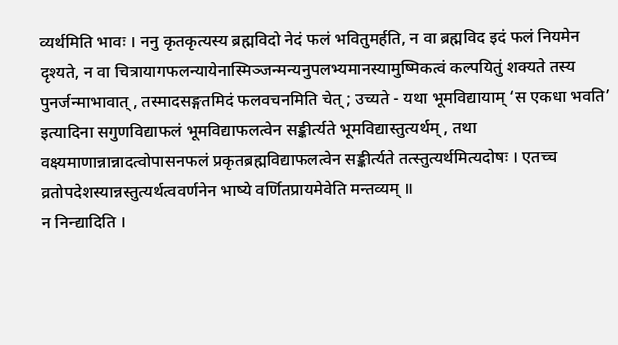व्यर्थमिति भावः । ननु कृतकृत्यस्य ब्रह्मविदो नेदं फलं भवितुमर्हति, न वा ब्रह्मविद इदं फलं नियमेन दृश्यते, न वा चित्रायागफलन्यायेनास्मिञ्जन्मन्यनुपलभ्यमानस्यामुष्मिकत्वं कल्पयितुं शक्यते तस्य पुनर्जन्माभावात् , तस्मादसङ्गतमिदं फलवचनमिति चेत् ; उच्यते - यथा भूमविद्यायाम् ‘स एकधा भवति’ इत्यादिना सगुणविद्याफलं भूमविद्याफलत्वेन सङ्कीर्त्यते भूमविद्यास्तुत्यर्थम् , तथा वक्ष्यमाणान्नान्नादत्वोपासनफलं प्रकृतब्रह्मविद्याफलत्वेन सङ्कीर्त्यते तत्स्तुत्यर्थमित्यदोषः । एतच्च व्रतोपदेशस्यान्नस्तुत्यर्थत्ववर्णनेन भाष्ये वर्णितप्रायमेवेति मन्तव्यम् ॥
न निन्द्यादिति ।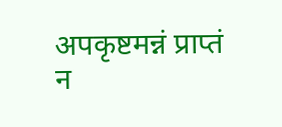अपकृष्टमन्नं प्राप्तं न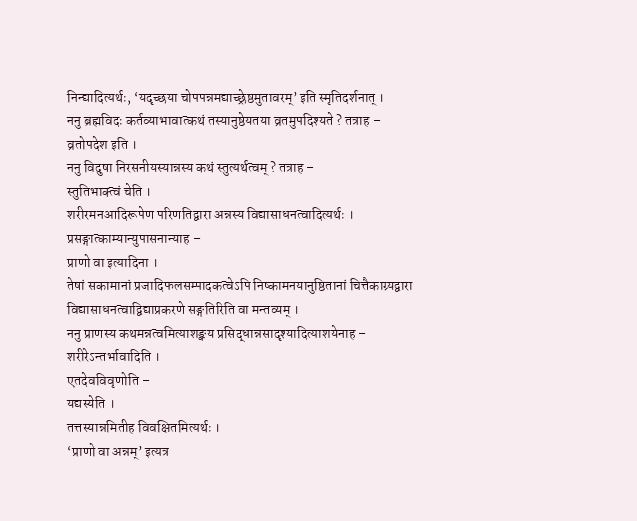निन्द्यादित्यर्थः, ‘यदृच्छया चोपपन्नमद्याच्छ्रेष्ठमुतावरम्’ इति स्मृतिदर्शनात् ।
ननु ब्रह्मविदः कर्तव्याभावात्कथं तस्यानुष्ठेयतया व्रतमुपदिश्यते ? तत्राह –
व्रतोपदेश इति ।
ननु विदुषा निरसनीयस्यान्नस्य कथं स्तुत्यर्थत्वम् ? तत्राह –
स्तुतिभाक्त्वं चेति ।
शरीरमनआदिरूपेण परिणतिद्वारा अन्नस्य विद्यासाधनत्वादित्यर्थः ।
प्रसङ्गात्काम्यान्युपासनान्याह –
प्राणो वा इत्यादिना ।
तेषां सकामानां प्रजादिफलसम्पादकत्वेऽपि निष्कामनयानुष्ठितानां चित्तैकाग्र्यद्वारा विद्यासाधनत्वाद्विद्याप्रकरणे सङ्गतिरिति वा मन्तव्यम् ।
ननु प्राणस्य कथमन्नत्वमित्याशङ्क्य प्रसिद्धान्नसादृश्यादित्याशयेनाह –
शरीरेऽन्तर्भावादिति ।
एतदेवविवृणोति –
यद्यस्येति ।
तत्तस्यान्नमितीह विवक्षितमित्यर्थः ।
‘प्राणो वा अन्नम्’ इत्यत्र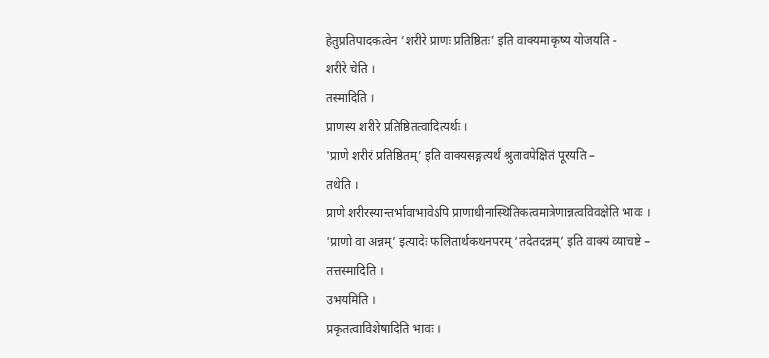हेतुप्रतिपादकत्वेन ‘शरीरे प्राणः प्रतिष्ठितः’ इति वाक्यमाकृष्य योजयति -
शरीरे चेति ।
तस्मादिति ।
प्राणस्य शरीरे प्रतिष्ठितत्वादित्यर्थः ।
'प्राणे शरीरं प्रतिष्ठितम्’ इति वाक्यसङ्गत्यर्थं श्रुतावपेक्षितं पूरयति –
तथेति ।
प्राणे शरीरस्यान्तर्भावाभावेऽपि प्राणाधीनास्थितिकत्वमात्रेणान्नत्वविवक्षेति भावः ।
'प्राणो वा अन्नम्’ इत्यादेः फलितार्थकथनपरम् ‘तदेतदन्नम्’ इति वाक्यं व्याचष्टे –
तत्तस्मादिति ।
उभयमिति ।
प्रकृतत्वाविशेषादिति भावः ।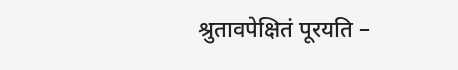श्रुतावपेक्षितं पूरयति –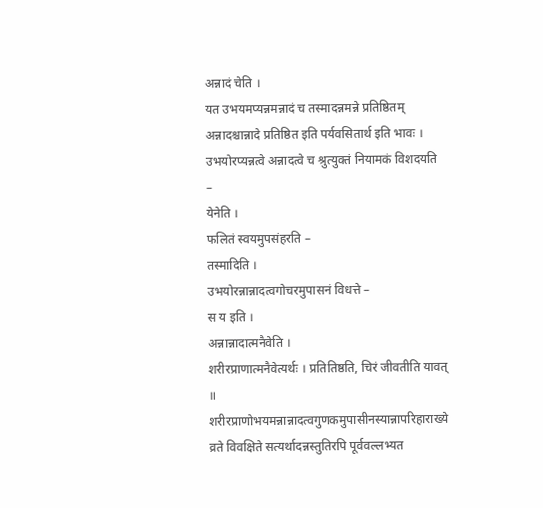अन्नादं चेति ।
यत उभयमप्यन्नमन्नादं च तस्मादन्नमन्ने प्रतिष्ठितम् अन्नादश्चान्नादे प्रतिष्ठित इति पर्यवसितार्थ इति भावः ।
उभयोरप्यन्नत्वे अन्नादत्वे च श्रुत्युक्तं नियामकं विशदयति –
येनेति ।
फलितं स्वयमुपसंहरति –
तस्मादिति ।
उभयोरन्नान्नादत्वगोचरमुपासनं विधत्ते –
स य इति ।
अन्नान्नादात्मनैवेति ।
शरीरप्राणात्मनैवेत्यर्थः । प्रतितिष्ठति, चिरं जीवतीति यावत् ॥
शरीरप्राणोभयमन्नान्नादत्वगुणकमुपासीनस्यान्नापरिहाराख्ये व्रते विवक्षिते सत्यर्थादन्नस्तुतिरपि पूर्ववल्लभ्यत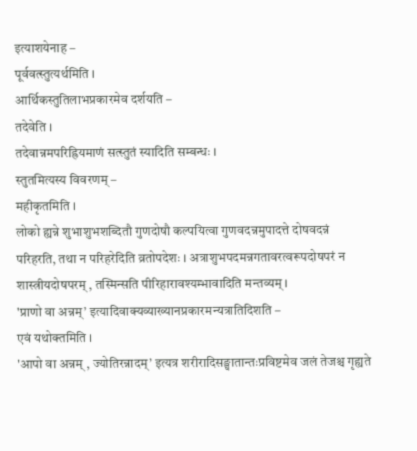इत्याशयेनाह –
पूर्ववत्स्तुत्यर्थमिति ।
आर्थिकस्तुतिलाभप्रकारमेव दर्शयति –
तदेवेति ।
तदेवान्नमपरिह्रियमाणं सत्स्तुतं स्यादिति सम्बन्धः ।
स्तुतमित्यस्य विवरणम् –
महीकृतमिति ।
लोको ह्यन्ने शुभाशुभशब्दितौ गुणदोषौ कल्पयित्वा गुणवदन्नमुपादत्ते दोषवदन्नं परिहरति, तथा न परिहरेदिति व्रतोपदेशः । अत्राशुभपदमन्नगतावरत्वरूपदोषपरं न शास्त्रीयदोषपरम् , तस्मिन्सति पीरिहारावश्यम्भावादिति मन्तव्यम् ।
'प्राणो वा अन्नम्’ इत्यादिवाक्यव्याख्यानप्रकारमन्यत्रातिदिशति –
एवं यथोक्तमिति ।
'आपो वा अन्नम् , ज्योतिरन्नादम्’ इत्यत्र शरीरादिसङ्घातान्तःप्रविष्टमेव जलं तेजश्च गृह्यते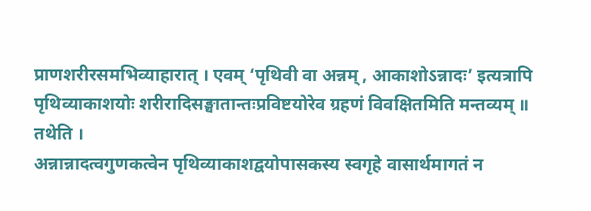प्राणशरीरसमभिव्याहारात् । एवम् ‘पृथिवी वा अन्नम् , आकाशोऽन्नादः’ इत्यत्रापि पृथिव्याकाशयोः शरीरादिसङ्घातान्तःप्रविष्टयोरेव ग्रहणं विवक्षितमिति मन्तव्यम् ॥
तथेति ।
अन्नान्नादत्वगुणकत्वेन पृथिव्याकाशद्वयोपासकस्य स्वगृहे वासार्थमागतं न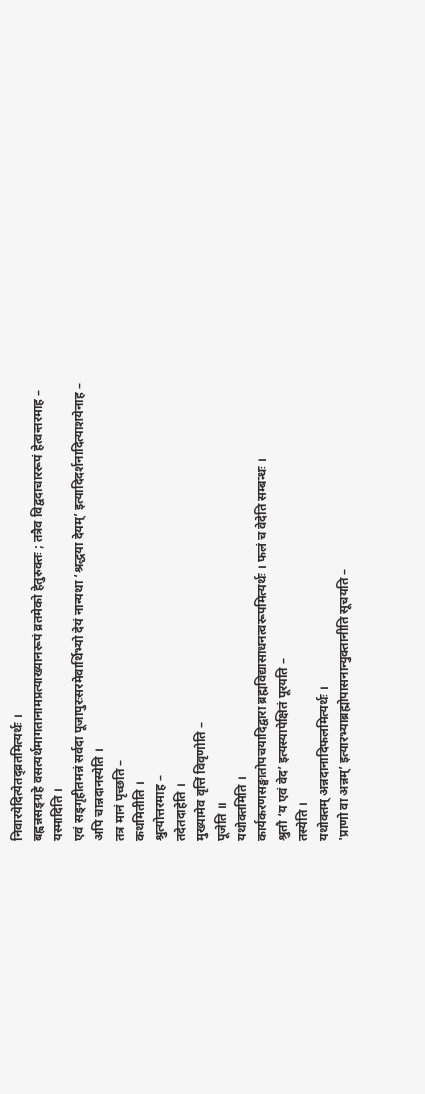निवारयेदित्येतद्व्रतमित्यर्थः ।
बह्वन्नसङ्ग्रहे वसत्यर्थमागतानामप्रत्याख्यानरूपं व्रतमेको हेतुरुक्तः ; तत्रैव विद्वदाचाररूपं हेत्वन्तरमाह –
यस्मादिति ।
एवं सङ्गृहीतमन्नं सर्वदा पूजापुरःसरमेवार्थिभ्यो देयं नान्यथा ‘श्रद्धया देयम्’ इत्यादिदर्शनादित्याशयेनाह –
अपि चान्नदानस्येति ।
तत्र मानं पृच्छति –
कथमितीति ।
श्रुत्योत्तरमाह –
तदेतदाहेति ।
मुख्यामेव वृत्तिं विवृणोति –
पूजेति ॥
यथोक्तमिति ।
कार्यकरणसङ्घातोपचयादिद्वारा ब्रह्मविद्यासाधनत्वरूपमित्यर्थः । फलं च वेदेति सम्बन्धः ।
श्रुतौ ‘य एवं वेद’ इत्यस्यापेक्षितं पूरयति –
तस्येति ।
यथोक्तम् अन्नदानादिफलमित्यर्थः ।
'प्राणो वा अन्नम्’ इत्यारभ्याब्रह्मोपासनान्युक्तानीति सूचयति –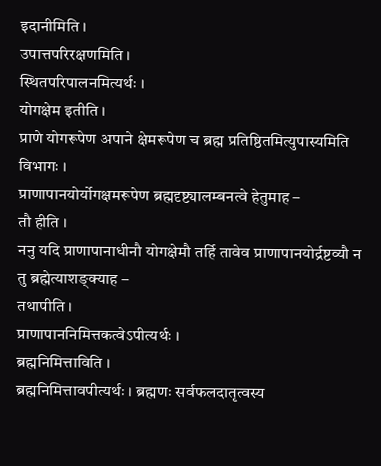इदानीमिति ।
उपात्तपरिरक्षणमिति ।
स्थितपरिपालनमित्यर्थः ।
योगक्षेम इतीति ।
प्राणे योगरूपेण अपाने क्षेमरूपेण च ब्रह्म प्रतिष्ठितमित्युपास्यमिति विभागः ।
प्राणापानयोर्योगक्षमरूपेण ब्रह्मदृष्ट्यालम्बनत्वे हेतुमाह –
तौ हीति ।
ननु यदि प्राणापानाधीनौ योगक्षेमौ तर्हि तावेव प्राणापानयोर्द्रष्टव्यौ न तु ब्रह्मेत्याशङ्क्याह –
तथापीति ।
प्राणापाननिमित्तकत्वेऽपीत्यर्थः ।
ब्रह्मनिमित्ताविति ।
ब्रह्मनिमित्तावपीत्यर्थः । ब्रह्मणः सर्वफलदातृत्वस्य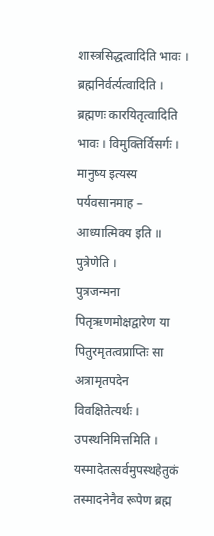शास्त्रसिद्धत्वादिति भावः ।
ब्रह्मनिर्वर्त्यत्वादिति ।
ब्रह्मणः कारयितृत्वादिति भावः । विमुक्तिर्विसर्गः ।
मानुष्य इत्यस्य पर्यवसानमाह –
आध्यात्मिक्य इति ॥
पुत्रेणेति ।
पुत्रजन्मना पितृऋणमोक्षद्वारेण या पितुरमृतत्वप्राप्तिः सा अत्रामृतपदेन विवक्षितेत्यर्थः ।
उपस्थनिमित्तमिति ।
यस्मादेतत्सर्वमुपस्थहेतुकं तस्मादनेनैव रूपेण ब्रह्म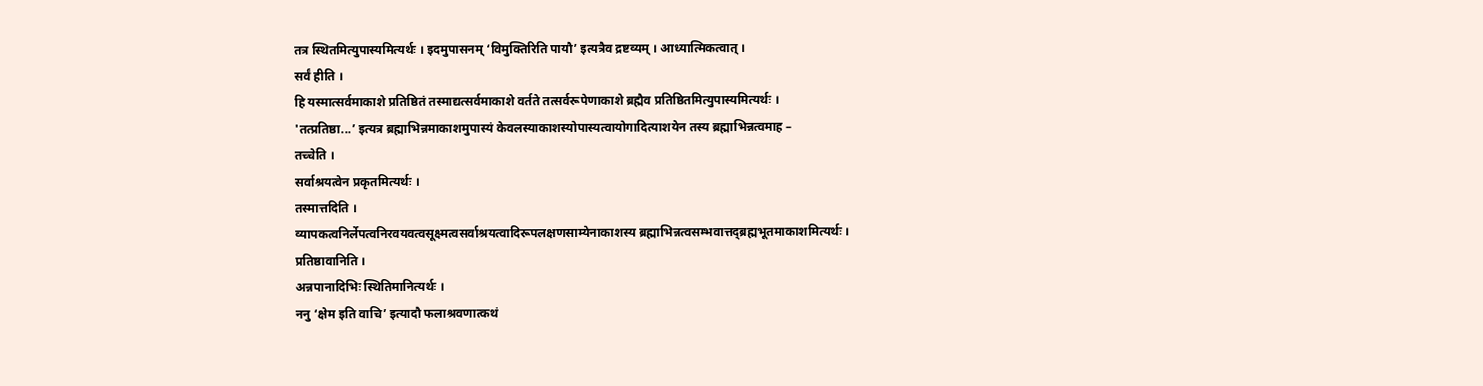तत्र स्थितमित्युपास्यमित्यर्थः । इदमुपासनम् ‘विमुक्तिरिति पायौ’ इत्यत्रैव द्रष्टव्यम् । आध्यात्मिकत्वात् ।
सर्वं हीति ।
हि यस्मात्सर्वमाकाशे प्रतिष्ठितं तस्माद्यत्सर्वमाकाशे वर्तते तत्सर्वरूपेणाकाशे ब्रह्मैव प्रतिष्ठितमित्युपास्यमित्यर्थः ।
'तत्प्रतिष्ठा...’ इत्यत्र ब्रह्माभिन्नमाकाशमुपास्यं केवलस्याकाशस्योपास्यत्वायोगादित्याशयेन तस्य ब्रह्माभिन्नत्वमाह –
तच्चेति ।
सर्वाश्रयत्वेन प्रकृतमित्यर्थः ।
तस्मात्तदिति ।
व्यापकत्वनिर्लेपत्वनिरवयवत्वसूक्ष्मत्वसर्वाश्रयत्वादिरूपलक्षणसाम्येनाकाशस्य ब्रह्माभिन्नत्वसम्भवात्तद्ब्रह्मभूतमाकाशमित्यर्थः ।
प्रतिष्ठावानिति ।
अन्नपानादिभिः स्थितिमानित्यर्थः ।
ननु ‘क्षेम इति वाचि’ इत्यादौ फलाश्रवणात्कथं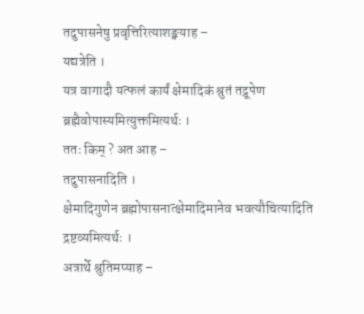तदुपासनेषु प्रवृत्तिरित्याशङ्क्याह –
यद्यत्रेति ।
यत्र वागादौ यत्फलं कार्यं क्षेमादिकं श्रुतं तद्रूपेण ब्रह्मैवोपास्यमित्युक्तमित्यर्थः ।
ततः किम् ? अत आह –
तदुपासनादिति ।
क्षेमादिगुणेन ब्रह्मोपासनात्क्षेमादिमानेव भवत्यौचित्यादिति द्रष्टव्यमित्यर्थः ।
अत्रार्थे श्रुतिमप्याह –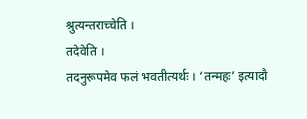श्रुत्यन्तराच्चेति ।
तदेवेति ।
तदनुरूपमेव फलं भवतीत्यर्थः । ‘तन्महः’ इत्यादौ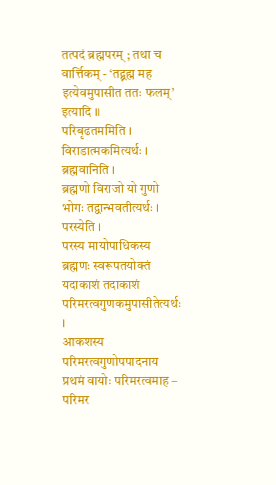तत्पदं ब्रह्मपरम् ; तथा च वार्त्तिकम् - ‘तद्ब्रह्म मह इत्येवमुपासीत ततः फलम्’ इत्यादि ॥
परिबृढतममिति ।
विराडात्मकमित्यर्थः ।
ब्रह्मवानिति ।
ब्रह्मणो विराजो यो गुणो भोगः तद्वान्भवतीत्यर्थः ।
परस्येति ।
परस्य मायोपाधिकस्य ब्रह्मणः स्वरूपतयोक्तं यदाकाशं तदाकाशं परिमरत्वगुणकमुपासीतेत्यर्थः ।
आकशस्य परिमरत्वगुणोपपादनाय प्रथमं वायोः परिमरत्वमाह –
परिमर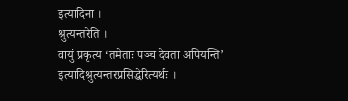इत्यादिना ।
श्रुत्यन्तरेति ।
वायुं प्रकृत्य ‘तमेताः पञ्च देवता अपियन्ति’ इत्यादिश्रुत्यन्तरप्रसिद्धेरित्यर्थः ।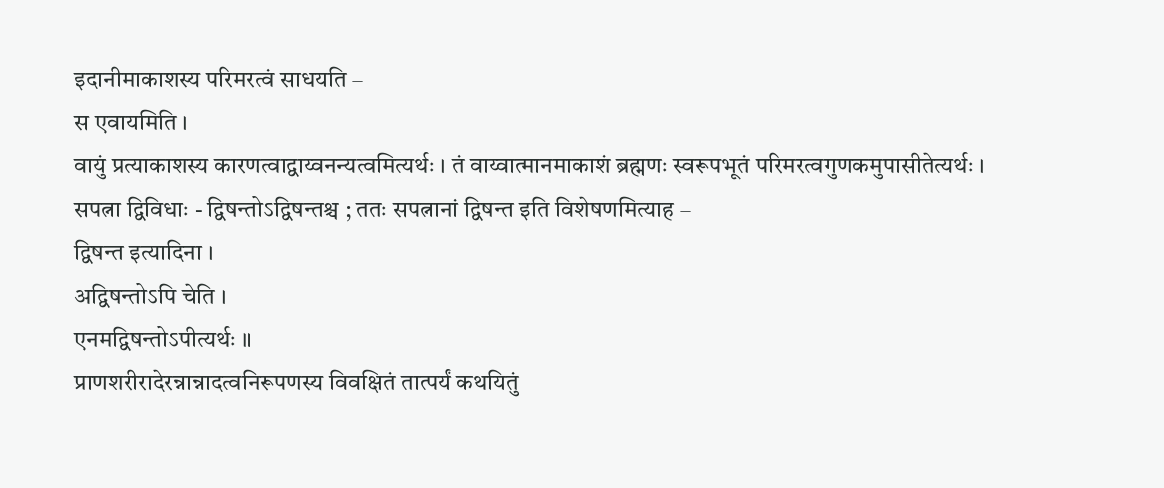इदानीमाकाशस्य परिमरत्वं साधयति –
स एवायमिति ।
वायुं प्रत्याकाशस्य कारणत्वाद्वाय्वनन्यत्वमित्यर्थः । तं वाय्वात्मानमाकाशं ब्रह्मणः स्वरूपभूतं परिमरत्वगुणकमुपासीतेत्यर्थः ।
सपत्ना द्विविधाः - द्विषन्तोऽद्विषन्तश्च ; ततः सपत्नानां द्विषन्त इति विशेषणमित्याह –
द्विषन्त इत्यादिना ।
अद्विषन्तोऽपि चेति ।
एनमद्विषन्तोऽपीत्यर्थः ॥
प्राणशरीरादेरन्नान्नादत्वनिरूपणस्य विवक्षितं तात्पर्यं कथयितुं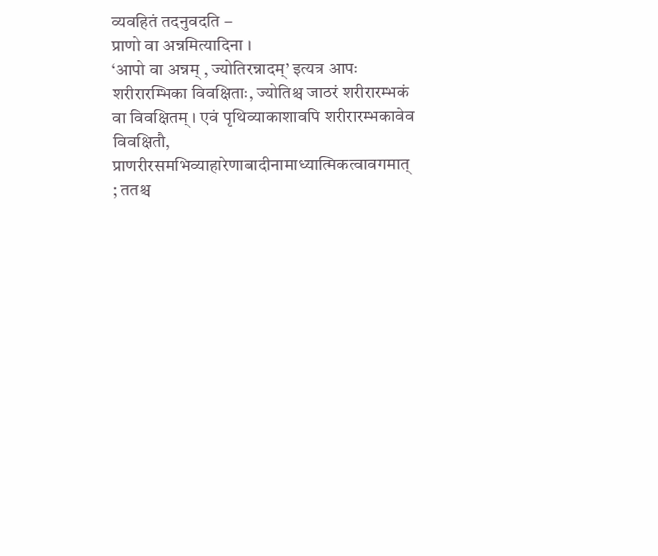व्यवहितं तदनुवदति –
प्राणो वा अन्नमित्यादिना ।
‘आपो वा अन्नम् , ज्योतिरन्नादम्’ इत्यत्र आपः शरीरारम्भिका विवक्षिताः, ज्योतिश्च जाठरं शरीरारम्भकं वा विवक्षितम् । एवं पृथिव्याकाशावपि शरीरारम्भकावेव विवक्षितौ, प्राणरीरसमभिव्याहारेणाबादीनामाध्यात्मिकत्वावगमात् ; ततश्च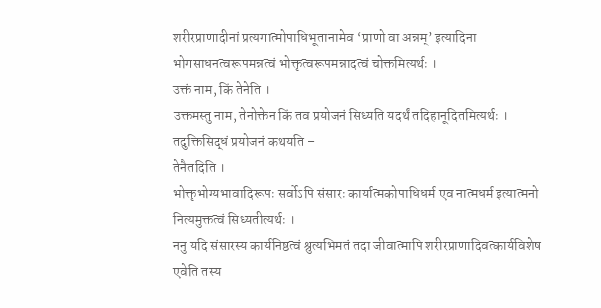शरीरप्राणादीनां प्रत्यगात्मोपाधिभूतानामेव ‘प्राणो वा अन्नम्’ इत्यादिना भोगसाधनत्वरूपमन्नत्वं भोक्तृत्वरूपमन्नादत्वं चोक्तमित्यर्थः ।
उक्तं नाम, किं तेनेति ।
उक्तमस्तु नाम, तेनोक्तेन किं तव प्रयोजनं सिध्यति यदर्थं तदिहानूदितमित्यर्थः ।
तदुक्तिसिद्धं प्रयोजनं कथयति –
तेनैतदिति ।
भोक्तृभोग्यभावादिरूपः सर्वोऽपि संसारः कार्यात्मकोपाधिधर्म एव नात्मधर्म इत्यात्मनो नित्यमुक्तत्वं सिध्यतीत्यर्थः ।
ननु यदि संसारस्य कार्यनिष्ठत्वं श्रुत्यभिमतं तदा जीवात्मापि शरीरप्राणादिवत्कार्यविशेष एवेति तस्य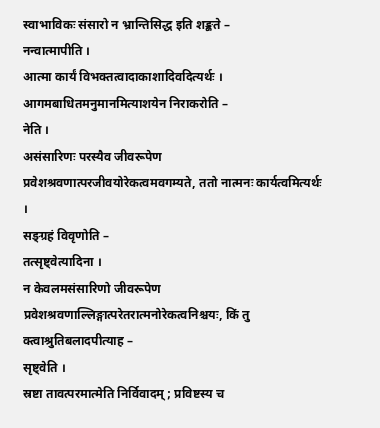स्वाभाविकः संसारो न भ्रान्तिसिद्ध इति शङ्कते –
नन्वात्मापीति ।
आत्मा कार्यं विभक्तत्वादाकाशादिवदित्यर्थः ।
आगमबाधितमनुमानमित्याशयेन निराकरोति –
नेति ।
असंसारिणः परस्यैव जीवरूपेण प्रवेशश्रवणात्परजीवयोरेकत्वमवगम्यते, ततो नात्मनः कार्यत्वमित्यर्थः ।
सङ्ग्रहं विवृणोति –
तत्सृष्ट्वेत्यादिना ।
न केवलमसंसारिणो जीवरूपेण प्रवेशश्रवणाल्लिङ्गात्परेतरात्मनोरेकत्वनिश्चयः, किं तु क्त्वाश्रुतिबलादपीत्याह –
सृष्ट्वेति ।
स्रष्टा तावत्परमात्मेति निर्विवादम् ; प्रविष्टस्य च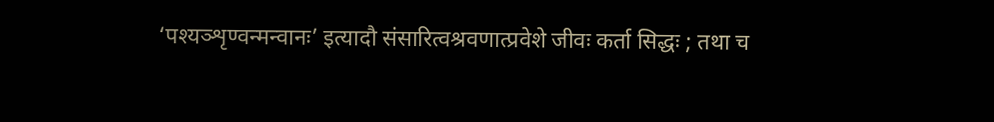‘पश्यञ्शृण्वन्मन्वानः’ इत्यादौ संसारित्वश्रवणात्प्रवेशे जीवः कर्ता सिद्धः ; तथा च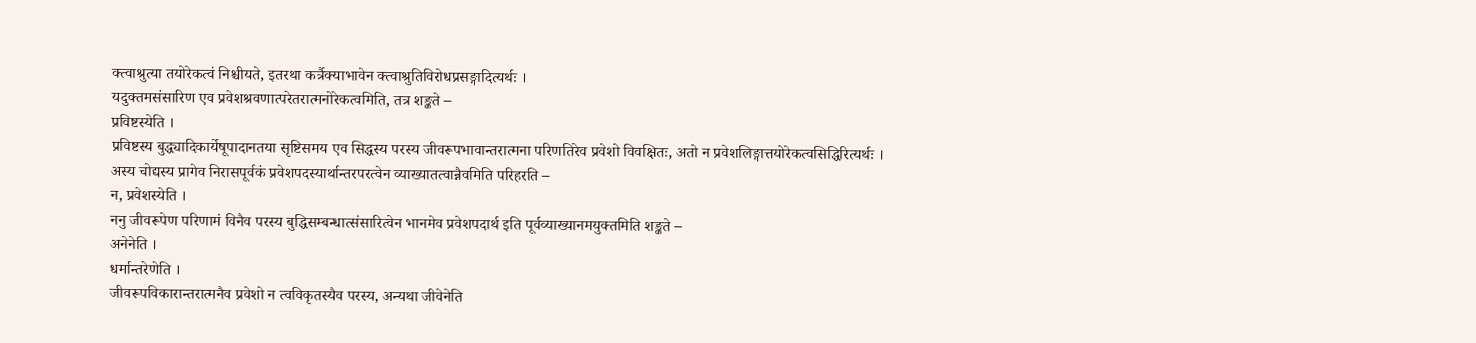क्त्वाश्रुत्या तयोरेकत्वं निश्चीयते, इतरथा कर्त्रैक्याभावेन क्त्वाश्रुतिविरोधप्रसङ्गादित्यर्थः ।
यदुक्तमसंसारिण एव प्रवेशश्रवणात्परेतरात्मनोरेकत्वमिति, तत्र शङ्कते –
प्रविष्टस्येति ।
प्रविष्टस्य बुद्ध्यादिकार्येषूपादानतया सृष्टिसमय एव सिद्धस्य परस्य जीवरूपभावान्तरात्मना परिणतिरेव प्रवेशो विवक्षितः, अतो न प्रवेशलिङ्गात्तयोरेकत्वसिद्धिरित्यर्थः ।
अस्य चोद्यस्य प्रागेव निरासपूर्वकं प्रवेशपदस्यार्थान्तरपरत्वेन व्याख्यातत्वान्नैवमिति परिहरति –
न, प्रवेशस्येति ।
ननु जीवरूपेण परिणामं विनैव परस्य बुद्धिसम्बन्धात्संसारित्वेन भानमेव प्रवेशपदार्थ इति पूर्वव्याख्यानमयुक्तमिति शङ्कते –
अनेनेति ।
धर्मान्तरेणेति ।
जीवरूपविकारान्तरात्मनैव प्रवेशो न त्वविकृतस्यैव परस्य, अन्यथा जीवेनेति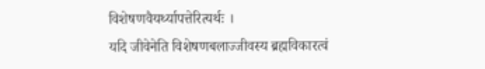विशेषणवैयर्थ्यापत्तेरित्यर्थः ।
यदि जीवेनेति विशेषणबलाज्जीवस्य ब्रह्मविकारत्वं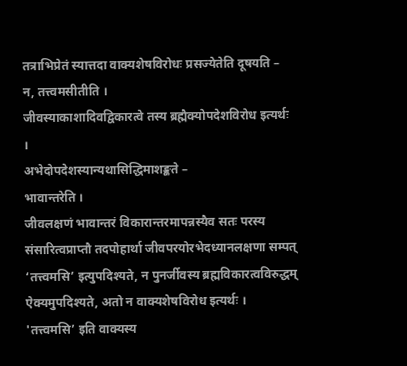तत्राभिप्रेतं स्यात्तदा वाक्यशेषविरोधः प्रसज्येतेति दूषयति –
न, तत्त्वमसीतीति ।
जीवस्याकाशादिवद्विकारत्वे तस्य ब्रह्मैक्योपदेशविरोध इत्यर्थः ।
अभेदोपदेशस्यान्यथासिद्धिमाशङ्कते –
भावान्तरेति ।
जीवलक्षणं भावान्तरं विकारान्तरमापन्नस्यैव सतः परस्य संसारित्वप्राप्तौ तदपोहार्था जीवपरयोरभेदध्यानलक्षणा सम्पत् ‘तत्त्वमसि’ इत्युपदिश्यते, न पुनर्जीवस्य ब्रह्मविकारत्वविरुद्धम् ऐक्यमुपदिश्यते, अतो न वाक्यशेषविरोध इत्यर्थः ।
'तत्त्वमसि’ इति वाक्यस्य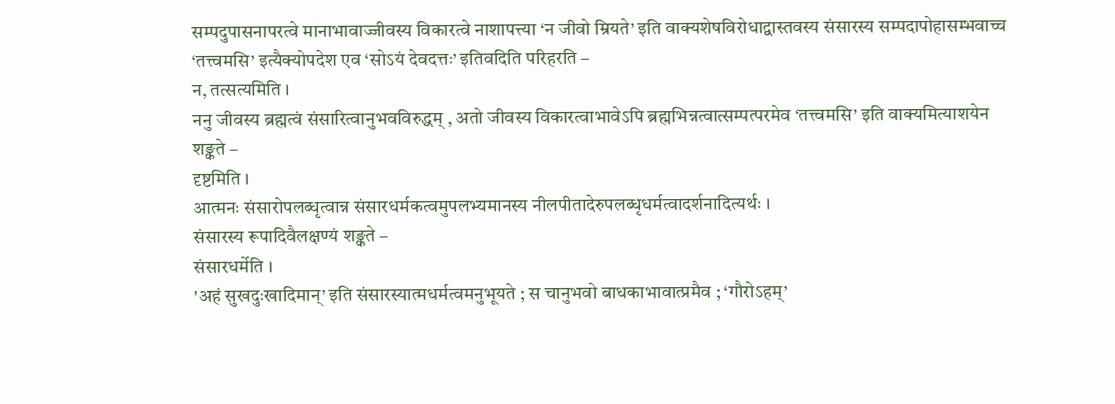सम्पदुपासनापरत्वे मानाभावाज्जीवस्य विकारत्वे नाशापत्त्या ‘न जीवो म्रियते’ इति वाक्यशेषविरोधाद्वास्तवस्य संसारस्य सम्पदापोहासम्भवाच्च ‘तत्त्वमसि’ इत्यैक्योपदेश एव ‘सोऽयं देवदत्तः’ इतिवदिति परिहरति –
न, तत्सत्यमिति ।
ननु जीवस्य ब्रह्मत्वं संसारित्वानुभवविरुद्धम् , अतो जीवस्य विकारत्वाभावेऽपि ब्रह्मभिन्नत्वात्सम्पत्परमेव ‘तत्त्वमसि’ इति वाक्यमित्याशयेन शङ्कते –
दृष्टमिति ।
आत्मनः संसारोपलब्धृत्वान्न संसारधर्मकत्वमुपलभ्यमानस्य नीलपीतादेरुपलब्धृधर्मत्वादर्शनादित्यर्थः ।
संसारस्य रूपादिवैलक्षण्यं शङ्कते –
संसारधर्मेति ।
'अहं सुखदुःखादिमान्’ इति संसारस्यात्मधर्मत्वमनुभूयते ; स चानुभवो बाधकाभावात्प्रमैव ; ‘गौरोऽहम्’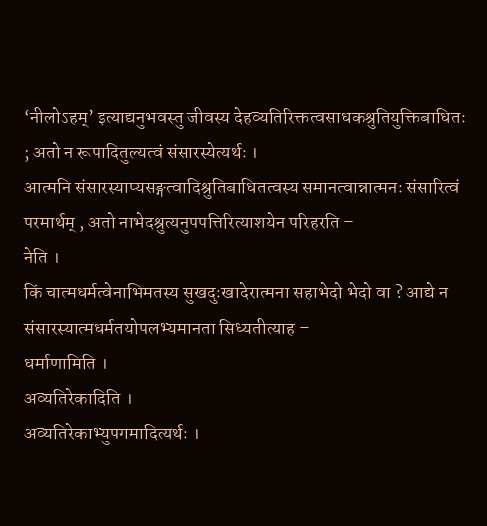‘नीलोऽहम्’ इत्याद्यनुभवस्तु जीवस्य देहव्यतिरिक्तत्वसाधकश्रुतियुक्तिबाधितः ; अतो न रूपादितुल्यत्वं संसारस्येत्यर्थः ।
आत्मनि संसारस्याप्यसङ्गत्वादिश्रुतिबाधितत्वस्य समानत्वान्नात्मनः संसारित्वं परमार्थम् , अतो नाभेदश्रुत्यनुपपत्तिरित्याशयेन परिहरति –
नेति ।
किं चात्मधर्मत्वेनाभिमतस्य सुखदुःखादेरात्मना सहाभेदो भेदो वा ? आद्ये न संसारस्यात्मधर्मतयोपलभ्यमानता सिध्यतीत्याह –
धर्माणामिति ।
अव्यतिरेकादिति ।
अव्यतिरेकाभ्युपगमादित्यर्थः ।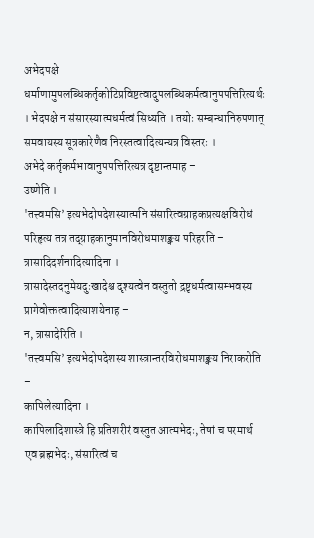अभेदपक्षे धर्माणामुपलब्धिकर्तृकोटिप्रविष्टत्वादुपलब्धिकर्मत्वानुपपत्तिरित्यर्थः । भेदपक्षे न संसारस्यात्मधर्मत्वं सिध्यति । तयोः सम्बन्धानिरुपणात् समवायस्य सूत्रकारेणैव निरस्तत्वादित्यन्यत्र विस्तरः ।
अभेदे कर्तृकर्मभावानुपपत्तिरित्यत्र दृष्टान्तमाह –
उष्णेति ।
'तत्त्वमसि’ इत्यभेदोपदेशस्यात्मनि संसारित्वग्राहकप्रत्यक्षविरोधं परिहृत्य तत्र तद्ग्राहकानुमानविरोधमाशङ्क्य परिहरति –
त्रासादिदर्शनादित्यादिना ।
त्रासादेस्तदनुमेयदुःखादेश्च दृश्यत्वेन वस्तुतो द्रष्टृधर्मत्वासम्भवस्य प्रागेवोक्तत्वादित्याशयेनाह –
न, त्रासादेरिति ।
'तत्त्वमसि’ इत्यभेदोपदेशस्य शास्त्रान्तरविरोधमाशङ्क्य निराकरोति –
कापिलेत्यादिना ।
कापिलादिशास्त्रे हि प्रतिशरीरं वस्तुत आत्मभेदः, तेषां च परमार्थ एव ब्रह्मभेदः, संसारित्वं च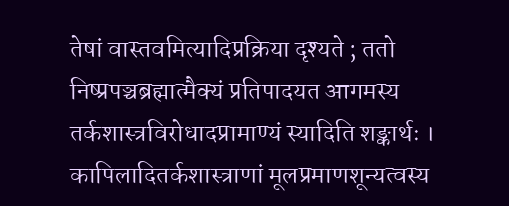तेषां वास्तवमित्यादिप्रक्रिया दृश्यते ; ततो निष्प्रपञ्चब्रह्मात्मैक्यं प्रतिपादयत आगमस्य तर्कशास्त्रविरोधादप्रामाण्यं स्यादिति शङ्कार्थः ।
कापिलादितर्कशास्त्राणां मूलप्रमाणशून्यत्वस्य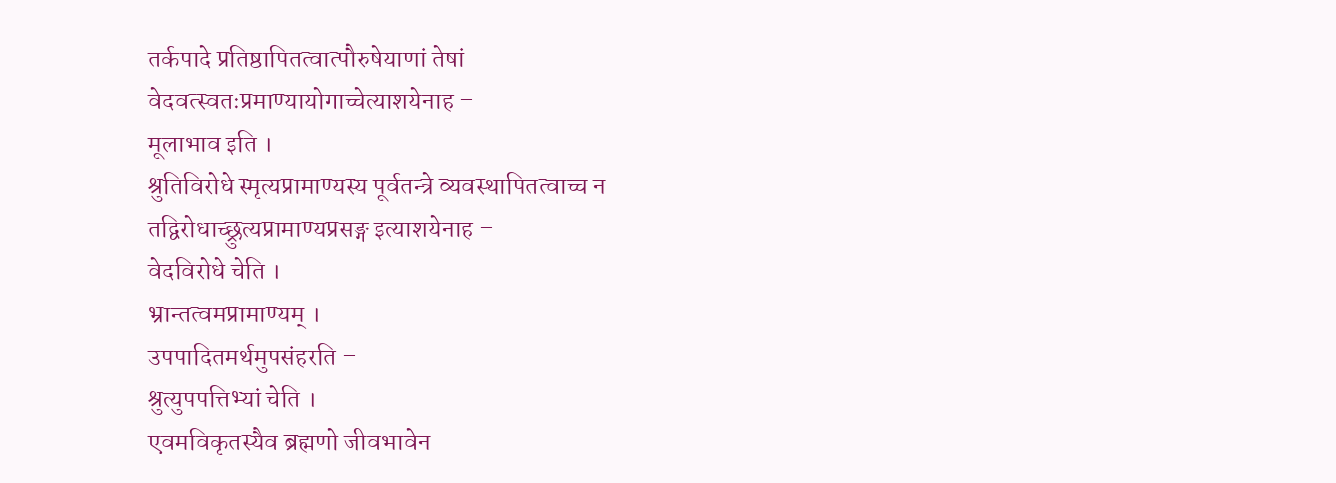तर्कपादे प्रतिष्ठापितत्वात्पौरुषेयाणां तेषां वेदवत्स्वतःप्रमाण्यायोगाच्चेत्याशयेनाह –
मूलाभाव इति ।
श्रुतिविरोधे स्मृत्यप्रामाण्यस्य पूर्वतन्त्रे व्यवस्थापितत्वाच्च न तद्विरोधाच्छ्रुत्यप्रामाण्यप्रसङ्ग इत्याशयेनाह –
वेदविरोधे चेति ।
भ्रान्तत्वमप्रामाण्यम् ।
उपपादितमर्थमुपसंहरति –
श्रुत्युपपत्तिभ्यां चेति ।
एवमविकृतस्यैव ब्रह्मणो जीवभावेन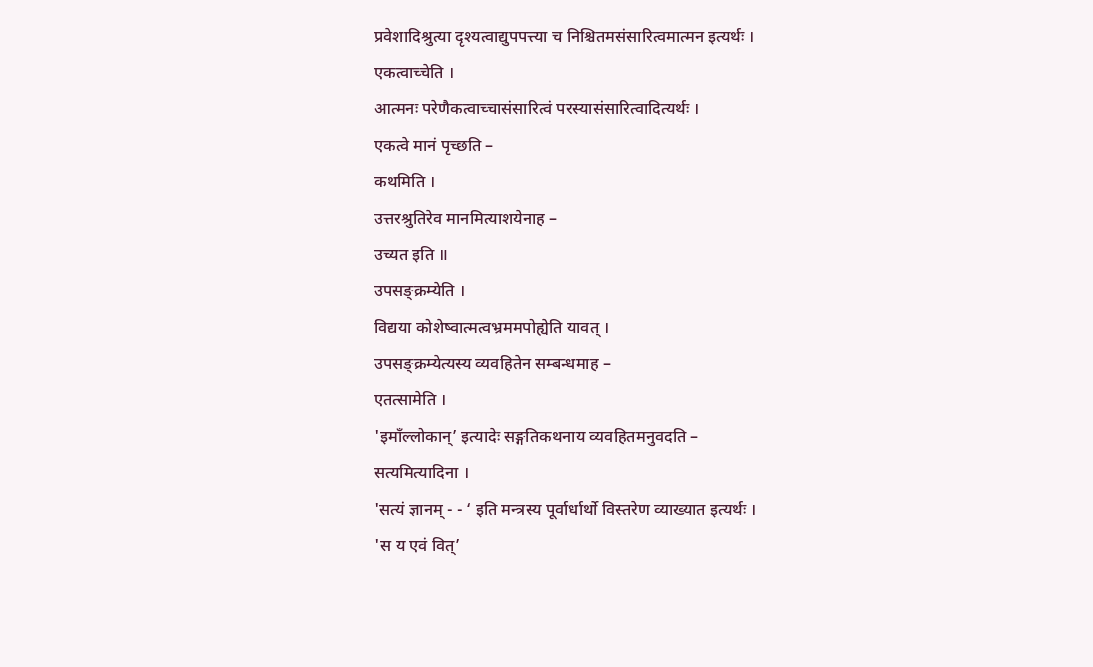प्रवेशादिश्रुत्या दृश्यत्वाद्युपपत्त्या च निश्चितमसंसारित्वमात्मन इत्यर्थः ।
एकत्वाच्चेति ।
आत्मनः परेणैकत्वाच्चासंसारित्वं परस्यासंसारित्वादित्यर्थः ।
एकत्वे मानं पृच्छति –
कथमिति ।
उत्तरश्रुतिरेव मानमित्याशयेनाह –
उच्यत इति ॥
उपसङ्क्रम्येति ।
विद्यया कोशेष्वात्मत्वभ्रममपोह्येति यावत् ।
उपसङ्क्रम्येत्यस्य व्यवहितेन सम्बन्धमाह –
एतत्सामेति ।
'इमाँल्लोकान्’ इत्यादेः सङ्गतिकथनाय व्यवहितमनुवदति –
सत्यमित्यादिना ।
'सत्यं ज्ञानम् - - ‘ इति मन्त्रस्य पूर्वार्धार्थो विस्तरेण व्याख्यात इत्यर्थः ।
'स य एवं वित्’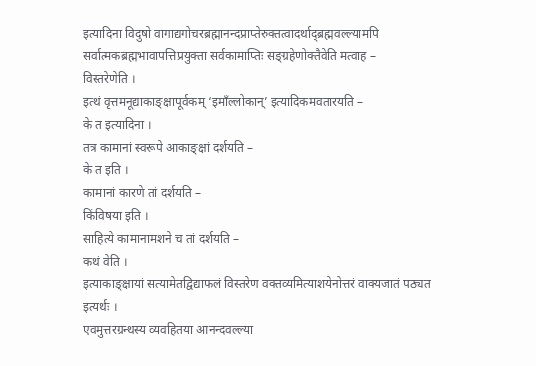इत्यादिना विदुषो वागाद्यगोचरब्रह्मानन्दप्राप्तेरुक्तत्वादर्थाद्ब्रह्मवल्ल्यामपि सर्वात्मकब्रह्मभावापत्तिप्रयुक्ता सर्वकामाप्तिः सङ्ग्रहेणोक्तैवेति मत्वाह –
विस्तरेणेति ।
इत्थं वृत्तमनूद्याकाङ्क्षापूर्वकम् ‘इमाँल्लोकान्’ इत्यादिकमवतारयति –
के त इत्यादिना ।
तत्र कामानां स्वरूपे आकाङ्क्षां दर्शयति –
के त इति ।
कामानां कारणे तां दर्शयति –
किंविषया इति ।
साहित्ये कामानामशने च तां दर्शयति –
कथं वेति ।
इत्याकाङ्क्षायां सत्यामेतद्विद्याफलं विस्तरेण वक्तव्यमित्याशयेनोत्तरं वाक्यजातं पठ्यत इत्यर्थः ।
एवमुत्तरग्रन्थस्य व्यवहितया आनन्दवल्ल्या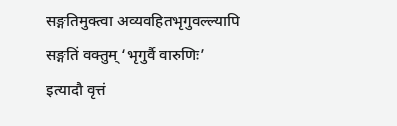सङ्गतिमुक्त्वा अव्यवहितभृगुवल्ल्यापि सङ्गतिं वक्तुम् ‘भृगुर्वै वारुणिः’ इत्यादौ वृत्तं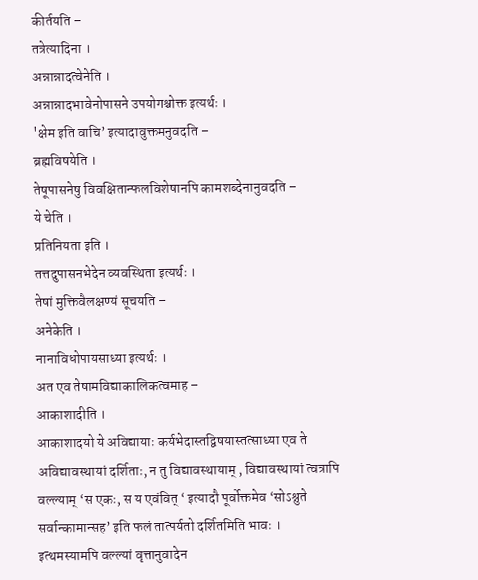कीर्तयति –
तत्रेत्यादिना ।
अन्नान्नादत्वेनेति ।
अन्नान्नादभावेनोपासने उपयोगश्चोक्त इत्यर्थः ।
'क्षेम इति वाचि’ इत्यादावुक्तमनुवदति –
ब्रह्मविषयेति ।
तेषूपासनेषु विवक्षितान्फलविशेषानपि कामशब्देनानुवदति –
ये चेति ।
प्रतिनियता इति ।
तत्तदुपासनभेदेन व्यवस्थिता इत्यर्थः ।
तेषां मुक्तिवैलक्षण्यं सूचयति –
अनेकेति ।
नानाविधोपायसाध्या इत्यर्थः ।
अत एव तेषामविद्याकालिकत्वमाह –
आकाशादीति ।
आकाशादयो ये अविद्यायाः कर्यभेदास्तद्विषयास्तत्साध्या एव ते अविद्यावस्थायां दर्शिताः, न तु विद्यावस्थायाम् , विद्यावस्थायां त्वत्रापि वल्ल्याम् ‘स एकः, स य एवंवित् ‘ इत्यादौ पूर्वोक्तमेव ‘सोऽश्नुते सर्वान्कामान्सह’ इति फलं तात्पर्यतो दर्शितमिति भावः ।
इत्थमस्यामपि वल्ल्यां वृत्तानुवादेन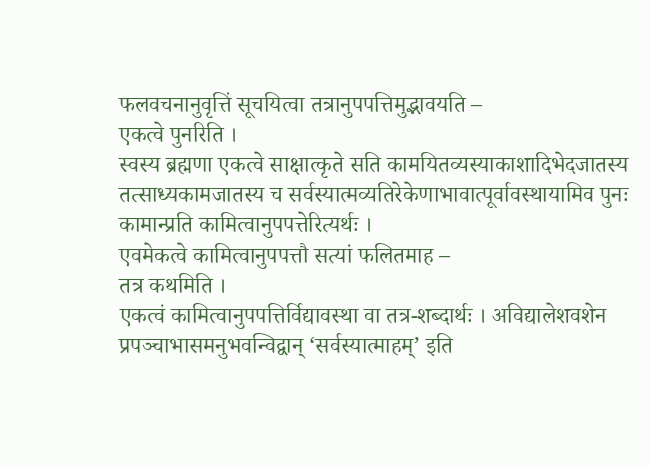फलवचनानुवृत्तिं सूचयित्वा तत्रानुपपत्तिमुद्भावयति –
एकत्वे पुनरिति ।
स्वस्य ब्रह्मणा एकत्वे साक्षात्कृते सति कामयितव्यस्याकाशादिभेदजातस्य तत्साध्यकामजातस्य च सर्वस्यात्मव्यतिरेकेणाभावात्पूर्वावस्थायामिव पुनः कामान्प्रति कामित्वानुपपत्तेरित्यर्थः ।
एवमेकत्वे कामित्वानुपपत्तौ सत्यां फलितमाह –
तत्र कथमिति ।
एकत्वं कामित्वानुपपत्तिर्विद्यावस्था वा तत्र-शब्दार्थः । अविद्यालेशवशेन प्रपञ्चाभासमनुभवन्विद्वान् ‘सर्वस्यात्माहम्’ इति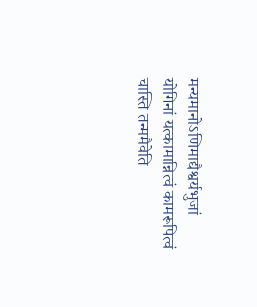मन्यमानोऽणिमाद्यैश्वर्यभुजां योगिनां यत्कामान्नित्वं कामरूपित्वं चास्ति तन्ममैवेति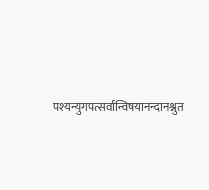पश्यन्युगपत्सर्वान्विषयानन्दानश्नुत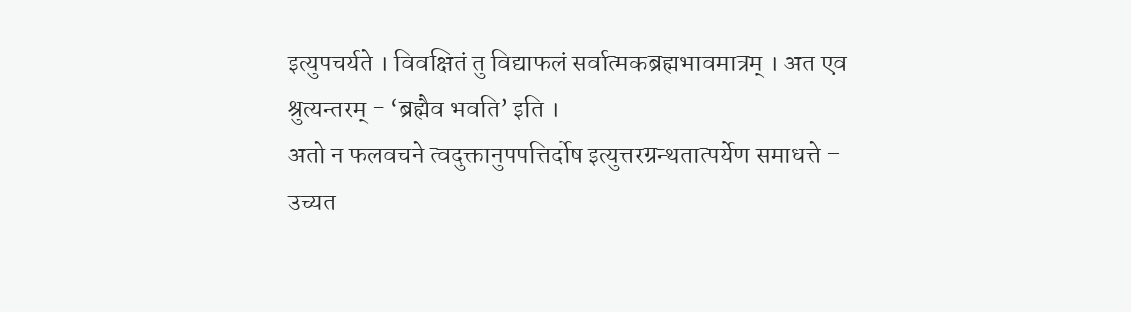इत्युपचर्यते । विवक्षितं तु विद्याफलं सर्वात्मकब्रह्मभावमात्रम् । अत एव श्रुत्यन्तरम् - ‘ब्रह्मैव भवति’ इति ।
अतो न फलवचने त्वदुक्तानुपपत्तिर्दोष इत्युत्तरग्रन्थतात्पर्येण समाधत्ते –
उच्यत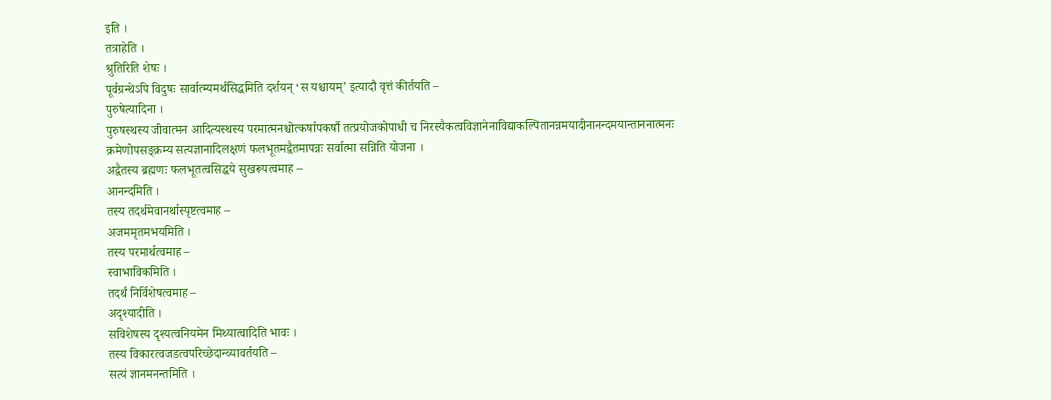इति ।
तत्राहेति ।
श्रुतिरिति शेषः ।
पूर्वग्रन्थेऽपि विदुषः सार्वात्म्यमर्थसिद्धमिति दर्शयन् ‘स यश्चायम्’ इत्यादौ वृत्तं कीर्तयति –
पुरुषेत्यादिना ।
पुरुषस्थस्य जीवात्मन आदित्यस्थस्य परमात्मनश्चोत्कर्षापकर्षौ तत्प्रयोजकोपाधी च निरस्यैकत्वविज्ञानेनाविद्याकल्पितानन्नमयादीनानन्दमयान्ताननात्मनः क्रमेणोपसङ्क्रम्य सत्यज्ञानादिलक्षणं फलभूतमद्वैतमापन्नः सर्वात्मा सन्निति योजना ।
अद्वैतस्य ब्रह्मणः फलभूतत्वसिद्धये सुखरूपत्वमाह –
आनन्दमिति ।
तस्य तदर्थमेवानर्थास्पृष्टत्वमाह –
अजममृतमभयमिति ।
तस्य परमार्थत्वमाह –
स्वाभाविकमिति ।
तदर्थं निर्विशेषत्वमाह –
अदृश्यादीति ।
सविशेषस्य दृश्यत्वनियमेन मिथ्यात्वादिति भावः ।
तस्य विकारत्वजडत्वपरिच्छेदान्व्यावर्तयति –
सत्यं ज्ञानमनन्तमिति ।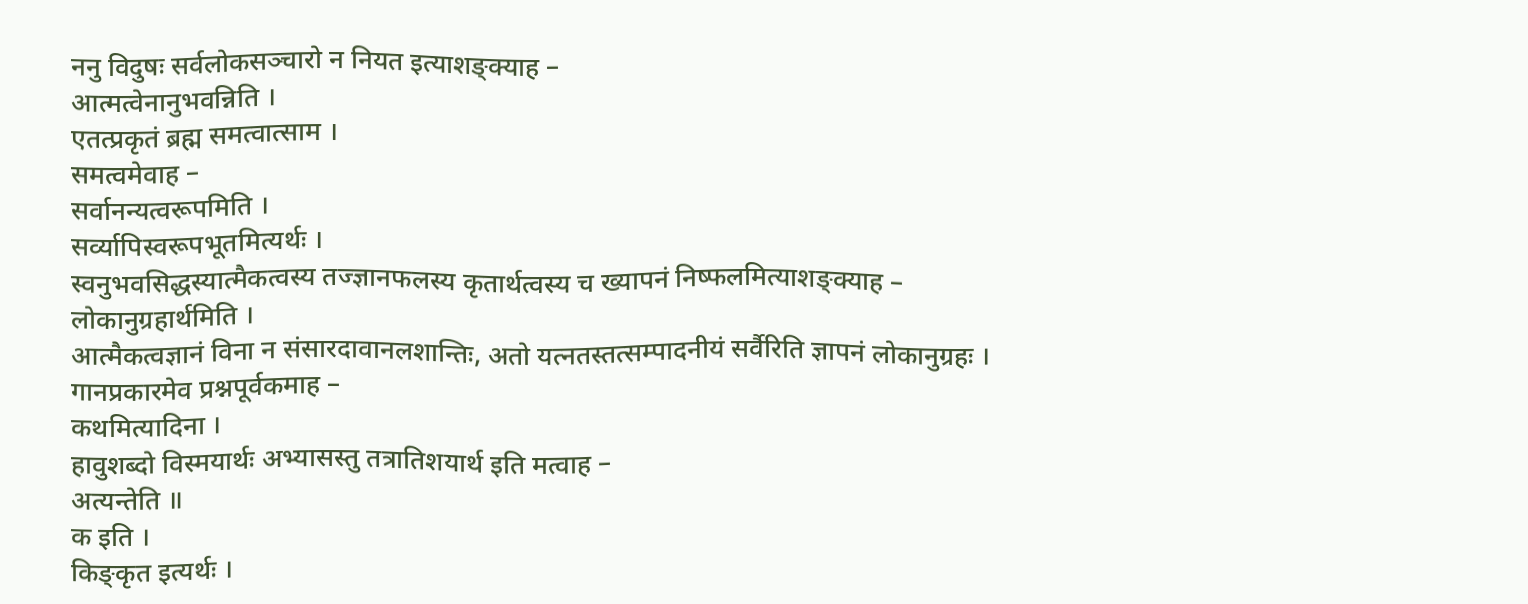ननु विदुषः सर्वलोकसञ्चारो न नियत इत्याशङ्क्याह –
आत्मत्वेनानुभवन्निति ।
एतत्प्रकृतं ब्रह्म समत्वात्साम ।
समत्वमेवाह –
सर्वानन्यत्वरूपमिति ।
सर्व्यापिस्वरूपभूतमित्यर्थः ।
स्वनुभवसिद्धस्यात्मैकत्वस्य तज्ज्ञानफलस्य कृतार्थत्वस्य च ख्यापनं निष्फलमित्याशङ्क्याह –
लोकानुग्रहार्थमिति ।
आत्मैकत्वज्ञानं विना न संसारदावानलशान्तिः, अतो यत्नतस्तत्सम्पादनीयं सर्वैरिति ज्ञापनं लोकानुग्रहः ।
गानप्रकारमेव प्रश्नपूर्वकमाह –
कथमित्यादिना ।
हावुशब्दो विस्मयार्थः अभ्यासस्तु तत्रातिशयार्थ इति मत्वाह –
अत्यन्तेति ॥
क इति ।
किङ्कृत इत्यर्थः ।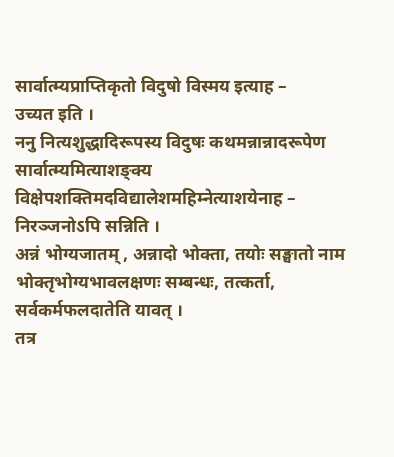सार्वात्म्यप्राप्तिकृतो विदुषो विस्मय इत्याह –
उच्यत इति ।
ननु नित्यशुद्धादिरूपस्य विदुषः कथमन्नान्नादरूपेण सार्वात्म्यमित्याशङ्क्य विक्षेपशक्तिमदविद्यालेशमहिम्नेत्याशयेनाह –
निरञ्जनोऽपि सन्निति ।
अन्नं भोग्यजातम् , अन्नादो भोक्ता, तयोः सङ्घातो नाम भोक्तृभोग्यभावलक्षणः सम्बन्धः, तत्कर्ता, सर्वकर्मफलदातेति यावत् ।
तत्र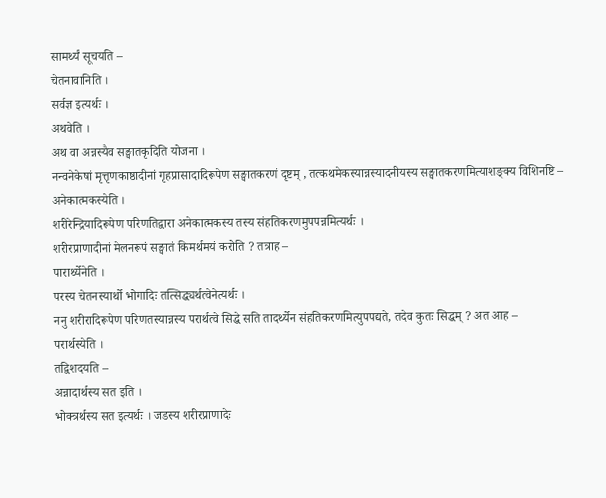सामर्थ्यं सूचयति –
चेतनावानिति ।
सर्वज्ञ इत्यर्थः ।
अथवेति ।
अथ वा अन्नस्यैव सङ्घातकृदिति योजना ।
नन्वनेकेषां मृत्तृणकाष्ठादीनां गृहप्रासादादिरूपेण सङ्घातकरणं दृष्टम् , तत्कथमेकस्यान्नस्यादनीयस्य सङ्घातकरणमित्याशङ्क्य विशिनष्टि –
अनेकात्मकस्येति ।
शरीरेन्द्रियादिरूपेण परिणतिद्वारा अनेकात्मकस्य तस्य संहतिकरणमुपपन्नमित्यर्थः ।
शरीरप्राणादीनां मेलनरूपं सङ्घातं किमर्थमयं करोति ? तत्राह –
पारार्थ्येनेति ।
परस्य चेतनस्यार्थो भोगादिः तत्सिद्ध्यर्थत्वेनेत्यर्थः ।
ननु शरीरादिरूपेण परिणतस्यान्नस्य परार्थत्वे सिद्धे सति तादर्थ्येन संहतिकरणमित्युपपद्यते, तदेव कुतः सिद्धम् ? अत आह –
परार्थस्येति ।
तद्विशदयति –
अन्नादार्थस्य सत इति ।
भोक्त्रर्थस्य सत इत्यर्थः । जडस्य शरीरप्राणादेः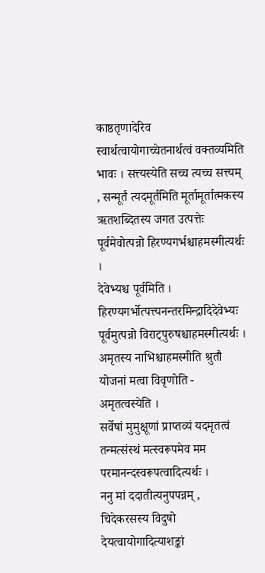काष्ठतृणादेरिव स्वार्थत्वायोगाच्चेतनार्थत्वं वक्तव्यमिति भावः । सत्त्यस्येति सच्च त्यच्च सत्त्यम् , सन्मूर्तं त्यदमूर्तमिति मूर्तामूर्तात्मकस्य ऋतशब्दितस्य जगत उत्पत्तेः पूर्वमेवोत्पन्नो हिरण्यगर्भश्चाहमस्मीत्यर्थः ।
देवेभ्यश्च पूर्वमिति ।
हिरण्यगर्भोत्पत्त्यनन्तरमिन्द्रादिदेवेभ्यः पूर्वमुत्पन्नो विराट्पुरुषश्चाहमस्मीत्यर्थः ।
अमृतस्य नाभिश्चाहमस्मीति श्रुतौ योजनां मत्वा विवृणोति -
अमृतत्वस्येति ।
सर्वेषां मुमुक्षूणां प्राप्तव्यं यदमृतत्वं तन्मत्संस्थं मत्स्वरूपमेव मम परमानन्दस्वरूपत्वादित्यर्थः ।
ननु मां ददातीत्यनुपपन्नम् , चिदेकरसस्य विदुषो देयत्वायोगादित्याशङ्कां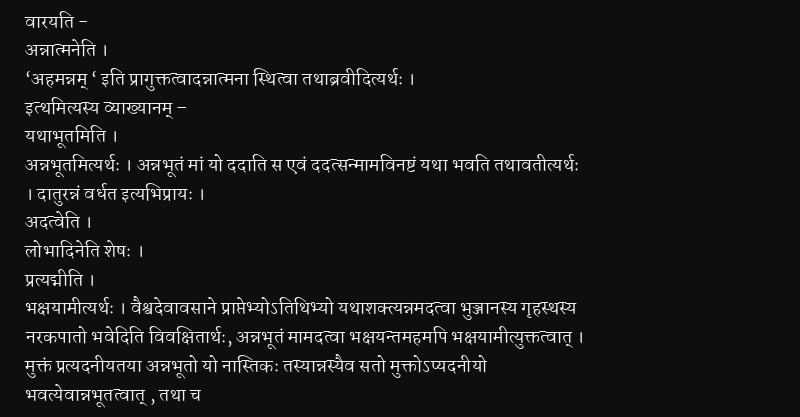वारयति -
अन्नात्मनेति ।
‘अहमन्नम् ‘ इति प्रागुक्तत्वादन्नात्मना स्थित्वा तथाब्रवीदित्यर्थः ।
इत्थमित्यस्य व्याख्यानम् –
यथाभूतमिति ।
अन्नभूतमित्यर्थः । अन्नभूतं मां यो ददाति स एवं ददत्सन्मामविनष्टं यथा भवति तथावतीत्यर्थः । दातुरन्नं वर्धत इत्यभिप्रायः ।
अदत्वेति ।
लोभादिनेति शेषः ।
प्रत्यद्मीति ।
भक्षयामीत्यर्थः । वैश्वदेवावसाने प्राप्तेभ्योऽतिथिभ्यो यथाशक्त्यन्नमदत्वा भुञ्जानस्य गृहस्थस्य नरकपातो भवेदिति विवक्षितार्थः, अन्नभूतं मामदत्वा भक्षयन्तमहमपि भक्षयामीत्युक्तत्वात् । मुक्तं प्रत्यदनीयतया अन्नभूतो यो नास्तिकः तस्यान्नस्यैव सतो मुक्तोऽप्यदनीयो भवत्येवान्नभूतत्वात् , तथा च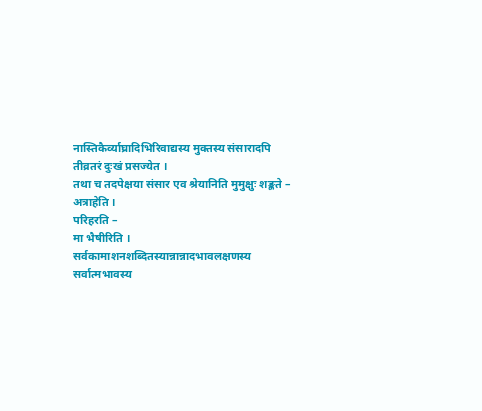नास्तिकैर्व्याघ्रादिभिरिवाद्यस्य मुक्तस्य संसारादपि तीव्रतरं दुःखं प्रसज्येत ।
तथा च तदपेक्षया संसार एव श्रेयानिति मुमुक्षुः शङ्कते –
अत्राहेति ।
परिहरति –
मा भैषीरिति ।
सर्वकामाशनशब्दितस्यान्नान्नादभावलक्षणस्य सर्वात्मभावस्य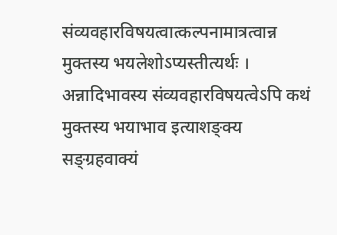संव्यवहारविषयत्वात्कल्पनामात्रत्वान्न मुक्तस्य भयलेशोऽप्यस्तीत्यर्थः ।
अन्नादिभावस्य संव्यवहारविषयत्वेऽपि कथं मुक्तस्य भयाभाव इत्याशङ्क्य सङ्ग्रहवाक्यं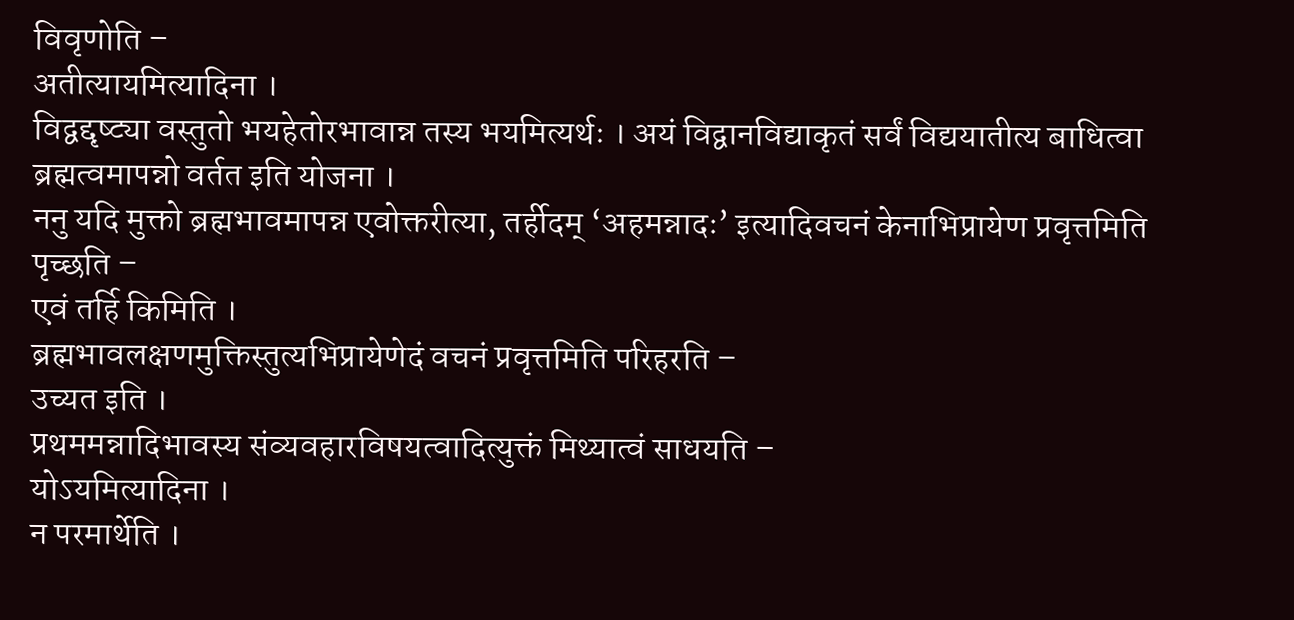विवृणोति –
अतीत्यायमित्यादिना ।
विद्वद्दृष्ट्या वस्तुतो भयहेतोरभावान्न तस्य भयमित्यर्थः । अयं विद्वानविद्याकृतं सर्वं विद्ययातीत्य बाधित्वा ब्रह्मत्वमापन्नो वर्तत इति योजना ।
ननु यदि मुक्तो ब्रह्मभावमापन्न एवोक्तरीत्या, तर्हीदम् ‘अहमन्नादः’ इत्यादिवचनं केनाभिप्रायेण प्रवृत्तमिति पृच्छति –
एवं तर्हि किमिति ।
ब्रह्मभावलक्षणमुक्तिस्तुत्यभिप्रायेणेदं वचनं प्रवृत्तमिति परिहरति –
उच्यत इति ।
प्रथममन्नादिभावस्य संव्यवहारविषयत्वादित्युक्तं मिथ्यात्वं साधयति –
योऽयमित्यादिना ।
न परमार्थेति ।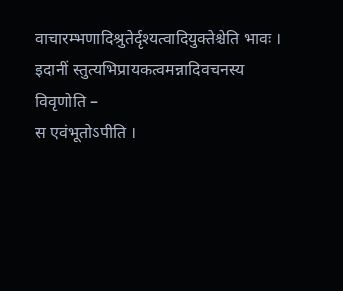वाचारम्भणादिश्रुतेर्दृश्यत्वादियुक्तेश्चेति भावः ।
इदानीं स्तुत्यभिप्रायकत्वमन्नादिवचनस्य विवृणोति –
स एवंभूतोऽपीति ।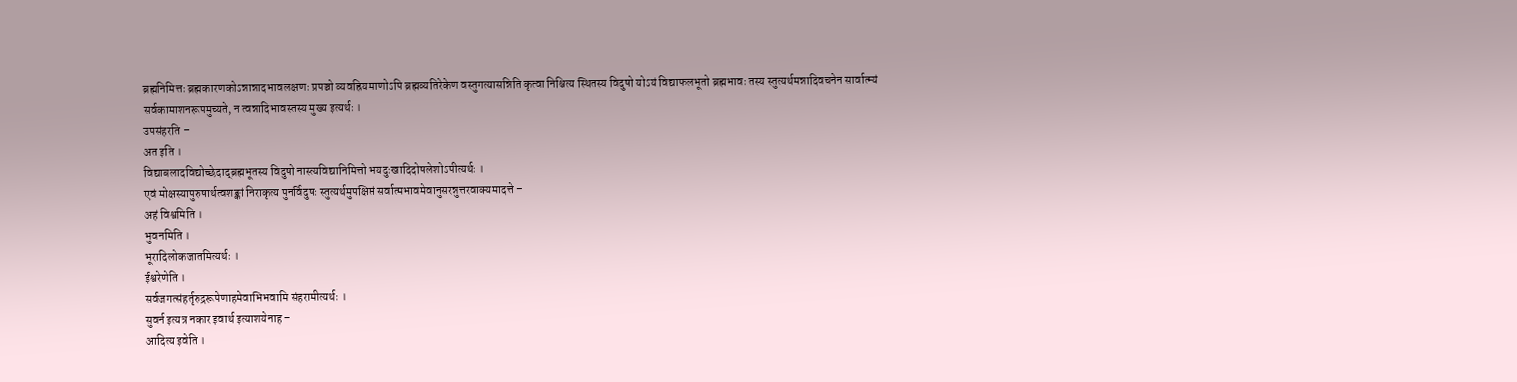ब्रह्मनिमित्तः ब्रह्मकारणकोऽन्नान्नादभावलक्षणः प्रपञ्चो व्यवह्रियमाणोऽपि ब्रह्मव्यतिरेकेण वस्तुगत्यासन्निति कृत्वा निश्चित्य स्थितस्य विदुषो योऽयं विद्याफलभूतो ब्रह्मभावः तस्य स्तुत्यर्थमन्नादिवचनेन सार्वात्म्यं सर्वकामाशनरूपमुच्यते, न त्वन्नादिभावस्तस्य मुख्य इत्यर्थः ।
उपसंहरति –
अत इति ।
विद्याबलादविद्योच्छेदाद्ब्रह्मभूतस्य विदुषो नास्त्यविद्यानिमित्तो भयदुःखादिदोषलेशोऽपीत्यर्थः ।
एवं मोक्षस्यापुरुषार्थत्वशङ्कां निराकृत्य पुनर्विदुषः स्तुत्यर्थमुपक्षिप्तं सर्वात्मभावमेवानुसरन्नुत्तरवाक्यमादत्ते –
अहं विश्वमिति ।
भुवनमिति ।
भूरादिलोकजातमित्यर्थः ।
ईश्वरेणेति ।
सर्वजगत्संहर्तृरुद्ररूपेणाहमेवाभिभवामि संहरामीत्यर्थः ।
सुवर्न इत्यत्र नकार इवार्थ इत्याशयेनाह –
आदित्य इवेति ।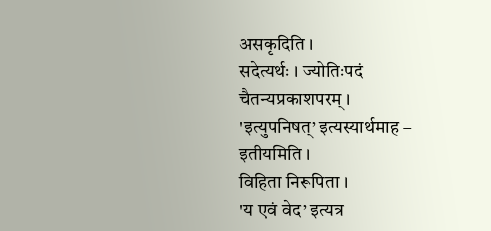असकृदिति ।
सदेत्यर्थः । ज्योतिःपदं चैतन्यप्रकाशपरम् ।
'इत्युपनिषत्’ इत्यस्यार्थमाह –
इतीयमिति ।
विहिता निरूपिता ।
'य एवं वेद’ इत्यत्र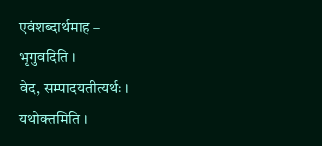एवंशब्दार्थमाह –
भृगुवदिति ।
वेद, सम्पादयतीत्यर्थः ।
यथोक्तमिति ।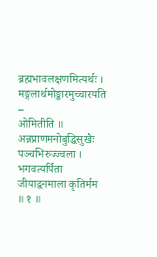ब्रह्मभावलक्षणमित्यर्थः ।
मङ्गलार्थमोङ्कारमुच्चारयति –
ओमितीति ॥
अन्नप्राणमनोबुद्धिसुखैः पञ्चभिरुज्ज्वला ।
भगवत्यर्पिता जीयाद्वनमाला कृतिर्मम ॥ १ ॥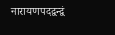नारायणपदद्वन्द्वं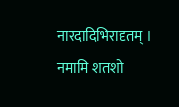नारदादिभिरादृतम् ।
नमामि शतशो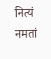नित्यं नमतां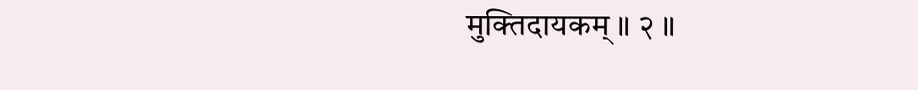मुक्तिदायकम् ॥ २ ॥